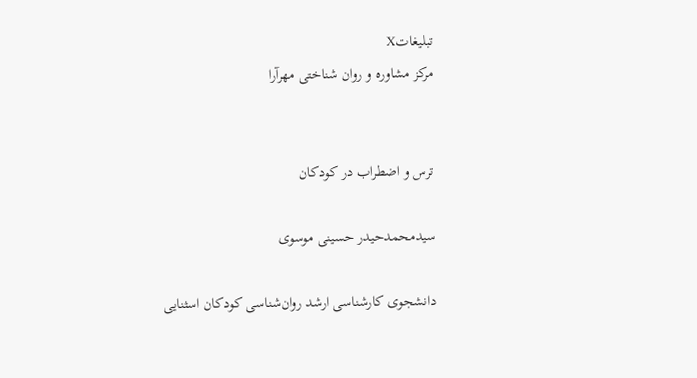تبليغاتX
مرکز مشاوره و روان شناختی مهرآرا


ترس و اضطراب در کودکان

سیدمحمدحیدر حسینی موسوی

دانشجوی کارشناسی ارشد روان‌شناسی کودکان اسثنایی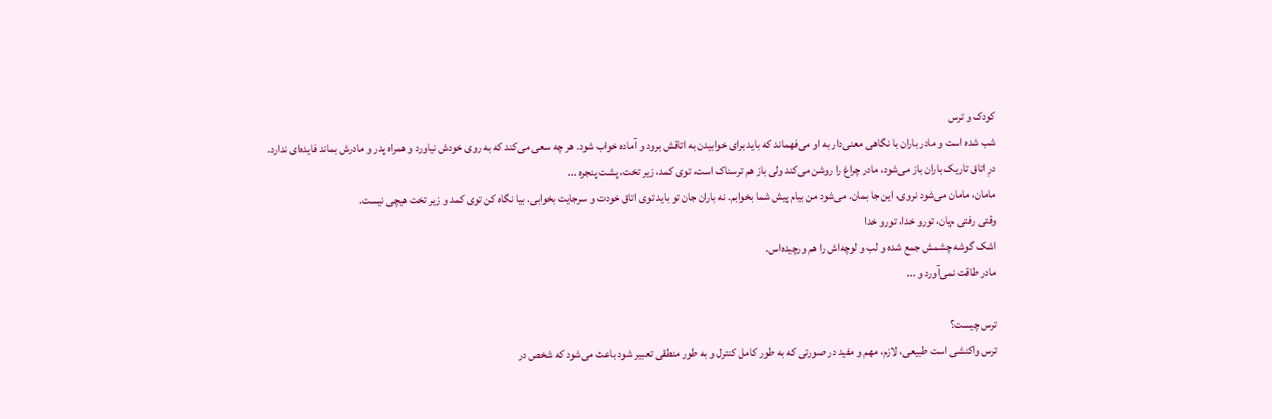کودک و ترس
شب شده است و مادر باران با نگاهی معنی‌دار به او می‌فهماند که باید برای خوابیدن به اتاقش برود و آماده خواب شود. هر چه سعی می‌کند که به روی خودش نیاورد و همراه پدر و مادرش بماند فایده‌ای ندارد.
درِ اتاق تاریک باران باز می‌شود، مادر چراغ را روشن می‌کند ولی باز هم ترسناک است، توی کمد، زیر تخت، پشت پنجره ...
مامان، مامان می‌شود نروی، این جا بمان. می‌شود من بیام پیش شما بخوابم. نه باران جان تو باید توی اتاق خودت و سرجایت بخوابی. بیا نگاه کن توی کمد و زیر تخت هیچی نیست.
وقتی رفتی م‌یان، تورو خدا، تورو خدا
اشک گوشه چشمش جمع شده و لب و لوچه‌اش را هم ورچیده‌اس.
مادر طاقت نمی‌آورد و ...

ترس چیست؟
ترس واکنشی است طبیعی، لازم، مهم و مفید در صورتی که به طور کامل کنترل و به طور منطقی تعبیر شود باعث می‌شود که شخص در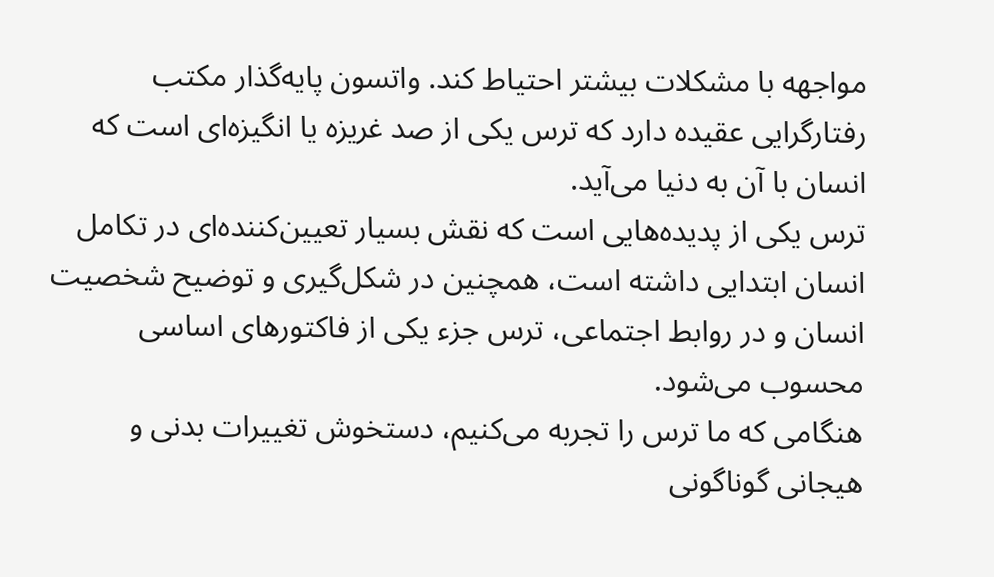مواجهه با مشکلات بیشتر احتیاط کند. واتسون پایه‌گذار مکتب رفتارگرایی عقیده دارد که ترس یکی از صد غریزه یا انگیزه‌‌ای است که انسان با آن به دنیا می‌آید.
ترس یکی از پدیده‌هایی است که نقش بسیار تعیین‌کننده‌ای در تکامل انسان ابتدایی داشته است، همچنین در شکل‌گیری و توضیح شخصیت انسان و در روابط اجتماعی، ترس جزء یکی از فاکتورهای اساسی محسوب می‌شود.
هنگامی که ما ترس را تجربه می‌کنیم، دستخوش تغییرات بدنی و هیجانی گوناگونی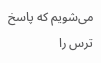می‌شویم که پاسخ ترس را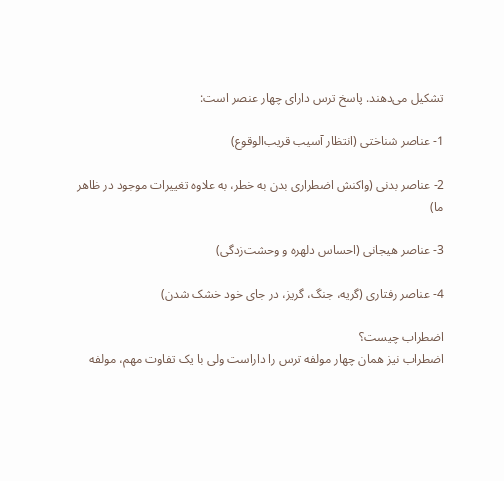تشکیل می‌دهند. پاسخ ترس دارای چهار عنصر است:

1- عناصر شناختی (انتظار آسیب قریب‌الوقوع)

2- عناصر بدنی (واکنش اضطراری بدن به خطر، به علاوه تغییرات موجود در ظاهر ما)

3- عناصر هیجانی (احساس دلهره و وحشت‌زدگی)

4- عناصر رفتاری (گریه، جنگ، گریز، در جای خود خشک شدن)

اضطراب چیست؟
اضطراب نیز همان چهار مولفه ترس را داراست ولی با یک تفاوت مهم، مولفه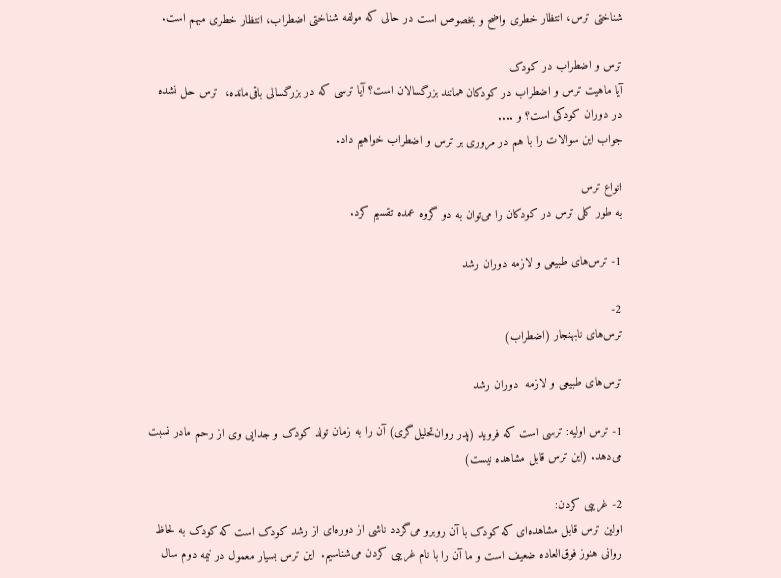شناختی ترس، انتظار خطری واضح و بخصوص است در حالی که مولفه شناختی اضطراب، انتظار خطری مبهم است.

ترس و اضطراب در کودک
آیا ماهیت ترس و اضطراب در کودکان همانند بزرگسالان است؟ آیا ترسی که در بزرگسالی باقی‌مانده،  ترس حل نشده در دوران کودکی است؟ و ....
جواب این سوالات را با هم در مروری بر ترس و اضطراب خواهیم داد.

انواع ترس
به طور کلی ترس در کودکان را می‌توان به دو گروه عمده تقسیم کرد.

1- ترس‌های طبیعی و لازمه دوران رشد

2-
ترس‌های نابهنجار (اضطراب)

ترس‌های طبیعی و لازمه  دوران رشد

1- ترس اولیه: ترسی است که فروید (پدر روان‌تحلیل‌گری) آن‌ را به زمان تولد کودک و جدایی وی از رحم مادر نسبت می‌دهد. (این ترس قابل مشاهده نیست)

2- غریبی کردن:
اولین ترس قابل مشاهده‌ای که کودک با آن روبرو می‌گردد ناشی از دوره‌ای از رشد کودک است که کودک به لحاظ روانی هنوز فوق‌العاده ضعیف است و ما آن را با نام غریبی کردن می‌شناسیم.  این ترس بسیار معمول در نیمه دوم سال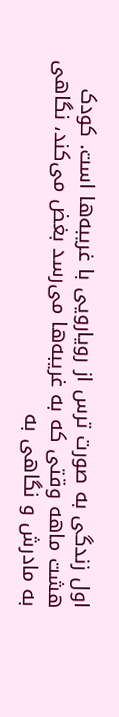اول زندگی به صورت ترس از رویارویی با غریبه‌ها است. کودک هشت ماهه وقتی که به غریبه‌ها می‌رسد بغض می‌کند، نگاهی به مادرش و نگاهی به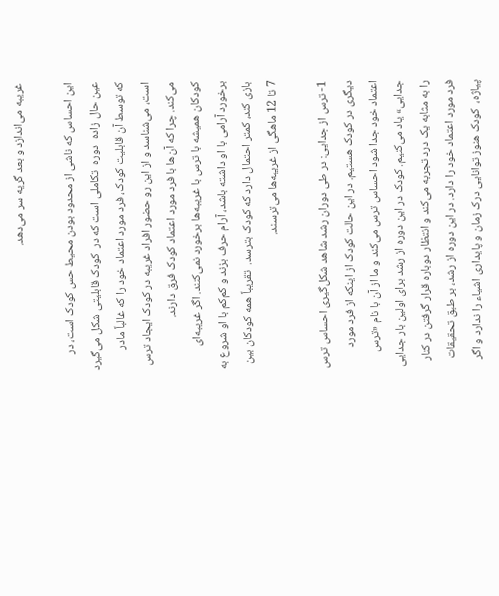غریبه می‌اندازد و بعد گریه سر می‌دهد.

این احساس که ناشی از محدود بودن محیط حس کودک است، در عین حال زاده  دوره  تکاملی است که در  کودک قابلیتی شکل می‌گیرد که توسط آن قابلیت کودک، فرد مورد اعتماد خود را که غالباً مادر است، می‌شناسد و از این رو حضور افراد غریبه در کودک ایجاد ترس می‌کند. چرا که آن‌ها با فرد مورد اعتماد کودک فرق دارند.
کودکان همیشه با ترس با غریبه‌ها برخورد نمی‌کنند. اگر غریبه‌ای برخورد آرامی با او داشته باشد، آرام حرف بزند و کم‌کم با او شروع به بازی کند، کمتر احتمال دارد که کودک بترسد.  تقریباً همه کودکان بین 7 تا 12 ماهگی از غریبه‌ها می‌ترسند.

1- ترس از جدایی: در طی دوران رشد شاهد شکل‌گیری احساس ترس دیگری در کودک هستیم. در این حالت کودک از اینکه از فرد مورد اعتماد خود جدا شود احساس ترس می‌کند و ما از آن با نام «ترس جدایی» یاد می‌کنیم. کودک در این دوره از رشد برای اولین بار جدایی را به مثابه یک درد تجربه می‌کند و انتظار دوباره قرار گرفتن در کنار فرد مورد اعتماد خود را دارد. در این دوره از رشد، بر طبق تحقیقات پیاژه،  کودک هنوز توانایی درک زمان و پایداری اشیاء را ندارد و اگر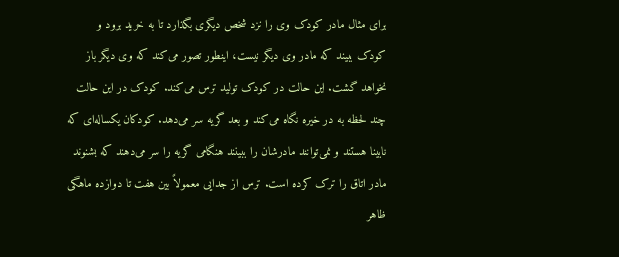برای مثال مادر کودک وی را نزد شخص دیگری بگذارد تا به خرید برود و کودک ببیند که مادر وی دیگر نیست، اینطور تصور می‌کند که وی دیگر باز نخواهد گشت. این حالت در کودک تولید ترس می‌کند. کودک در این حالت چند لحظه به در خیره نگاه می‌کند و بعد گریه سر می‌دهد. کودکان یکساله‌ای که نابینا هستند و نمی‌توانند مادرشان را ببینند هنگامی گریه را سر می‌دهند که بشنوند مادر اتاق را ترک کرده است. ترس از جدایی معمولاً بین هفت تا دوازده ماهگی ظاهر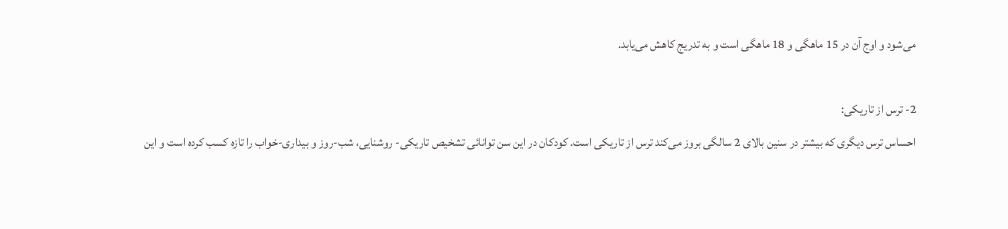می‌شود و اوج آن در 15 ماهگی و 18 ماهگی است و به تدریج کاهش می‌یابد.

2- ترس از تاریکی:
احساس ترس دیگری که بیشتر در سنین بالای 2 سالگی بروز می‌کند ترس از تاریکی است. کودکان در این سن توانائی تشخیص تاریکی- روشنایی، شب-روز و بیداری-خواب را تازه کسب کرده است و این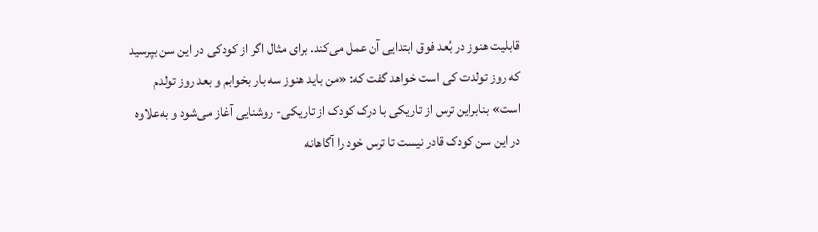قابلیت هنوز در بُعد فوق ابتدایی آن عمل می‌کند. برای مثال اگر از کودکی در این سن بپرسید که روز تولدت کی است خواهد گفت که: «من باید هنوز سه بار بخوابم و بعد روز تولدم است» بنابراین ترس از تاریکی با درک کودک از تاریکی- روشنایی آغاز می‌شود و به‌علاوه در این سن کودک قادر نیست تا ترس خود را آگاهانه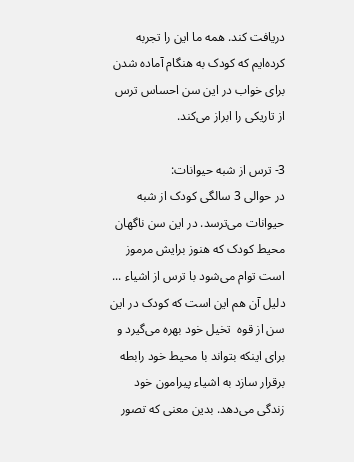دریافت کند. همه ما این‌ را تجربه کرده‌ایم که کودک به هنگام آماده شدن برای خواب در این سن احساس ترس از تاریکی را ابراز می‌کند.

3- ترس از شبه حیوانات:
در حوالی 3 سالگی کودک از شبه حیوانات می‌ترسد. در این سن ناگهان محیط کودک که هنوز برایش مرموز است توام می‌شود با ترس از اشیاء ... دلیل آن هم این است که کودک در این سن از قوه  تخیل خود بهره می‌گیرد و برای اینکه بتواند با محیط خود رابطه برقرار سازد به اشیاء پیرامون خود زندگی می‌دهد. بدین معنی که تصور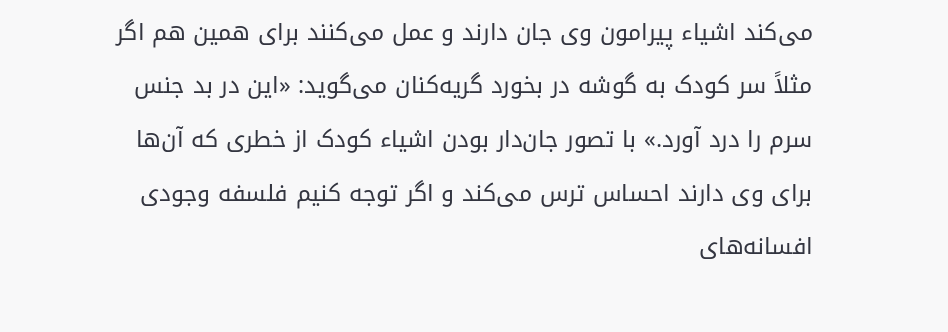می‌کند اشیاء پیرامون وی جان دارند و عمل می‌کنند برای همین هم اگر مثلاً سر کودک به گوشه در بخورد گریه‌کنان می‌گوید: «این در بد جنس سرم را درد آورد.» با تصور جان‌دار بودن اشیاء کودک از خطری که آن‌ها برای وی دارند احساس ترس می‌کند و اگر توجه کنیم فلسفه وجودی افسانه‌های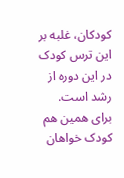کودکان، غلبه بر این ترس کودک در این دوره از رشد است. برای همین هم کودک خواهان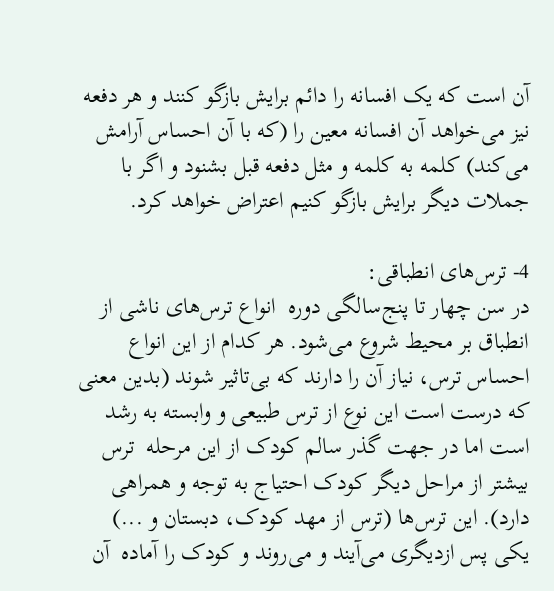آن است که یک افسانه را دائم برایش بازگو کنند و هر دفعه نیز می‌خواهد آن افسانه معین را (که با آن احساس آرامش می‌کند) کلمه به کلمه و مثل دفعه قبل بشنود و اگر با جملات دیگر برایش بازگو کنیم اعتراض خواهد کرد.

4- ترس‌های انطباقی:
در سن چهار تا پنج‌سالگی دوره  انواع ترس‌های ناشی از انطباق بر محیط شروع می‌شود. هر کدام از این انواع احساس ترس، نیاز آن‌ را دارند که بی‌تاثیر شوند (بدین معنی که درست است این نوع از ترس طبیعی و وابسته به رشد است اما در جهت گذر سالم کودک از این مرحله  ترس بیشتر از مراحل دیگر کودک احتیاج به توجه و همراهی دارد). این ترس‌ها (ترس از مهد کودک، دبستان و ...) یکی پس ازدیگری می‌آیند و می‌روند و کودک را آماده  آن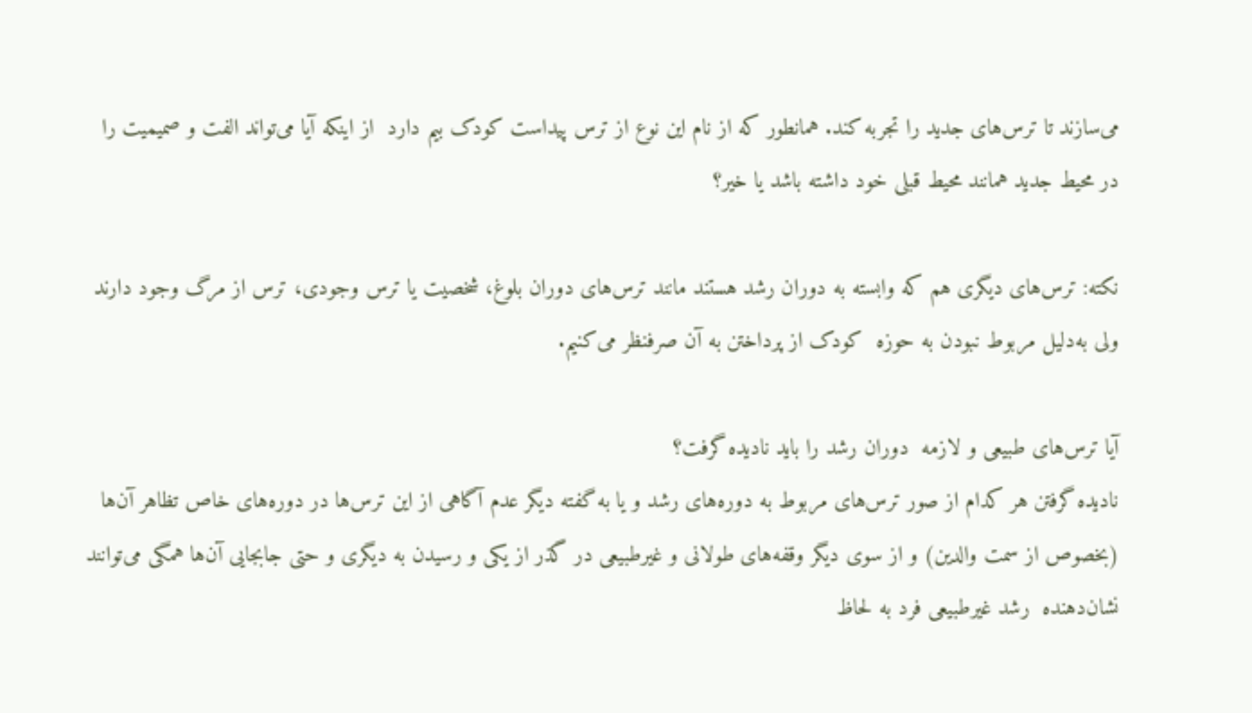می‌سازند تا ترس‌های جدید را تجربه کند. همانطور که از نام این نوع از ترس پیداست کودک بیم دارد  از اینکه آیا می‌تواند الفت و صمیمیت را در محیط جدید همانند محیط قبلی خود داشته باشد یا خیر؟

نکته: ترس‌های دیگری هم که وابسته به دوران رشد هستند مانند ترس‌های دوران بلوغ، شخصیت یا ترس وجودی، ترس از مرگ وجود دارند ولی به‌دلیل مربوط نبودن به حوزه  کودک از پرداختن به آن صرفنظر می‌کنیم.

آیا ترس‌های طبیعی و لازمه  دوران رشد را باید نادیده گرفت؟
نادیده گرفتن هر کدام از صور ترس‌های مربوط به دوره‌های رشد و یا به گفته دیگر عدم آگاهی از این ترس‌ها در دوره‌های خاص تظاهر آن‌ها (بخصوص از سمت والدین) و از سوی دیگر وقفه‌های طولانی و غیرطبیعی در گذر از یکی و رسیدن به دیگری و حتی جابجایی آن‌ها همگی می‌توانند نشان‌دهنده  رشد غیرطبیعی فرد به لحاظ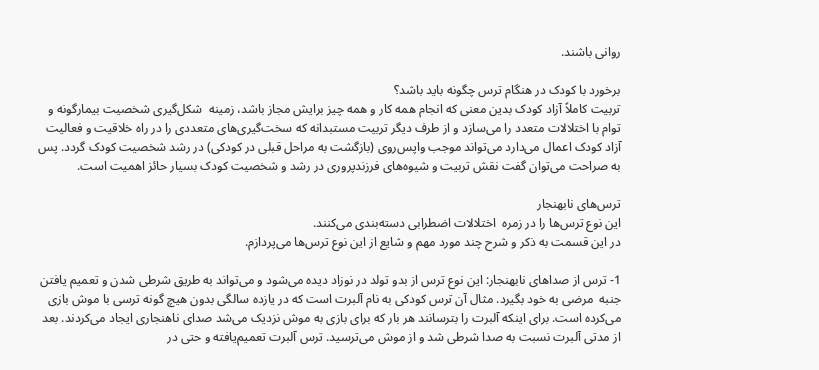روانی باشند.

برخورد با کودک در هنگام ترس چگونه باید باشد؟
تربیت کاملاً آزاد کودک بدین معنی که انجام همه کار و همه چیز برایش مجاز باشد، زمینه  شکل‌گیری شخصیت بیمارگونه و توام با اختلالات متعدد را می‌سازد و از طرف دیگر تربیت مستبدانه که سخت‌گیری‌های متعددی را در راه خلاقیت و فعالیت آزاد کودک اعمال می‌دارد می‌تواند موجب واپس‌روی (بازگشت به مراحل قبلی در کودکی) در رشد شخصیت کودک گردد. پس به صراحت می‌توان گفت نقش تربیت و شیوه‌های فرزندپروری در رشد و شخصیت کودک بسیار حائز اهمیت است.

ترس‌های نابهنجار
این نوع ترس‌ها را در زمره  اختلالات اضطرابی دسته‌بندی می‌کنند.
در این قسمت به ذکر و شرح چند مورد مهم و شایع از این نوع ترس‌ها می‌پردازم.

1- ترس از صداهای نابهنجار: این نوع ترس از بدو تولد در نوزاد دیده می‌شود و می‌تواند به طریق شرطی‌ شدن و تعمیم یافتن جنبه  مرضی به خود بگیرد. مثال آن ترس کودکی به نام آلبرت است که در یازده سالگی بدون هیچ گونه ترسی با موش بازی می‌کرده است. برای اینکه آلبرت را بترسانند هر بار که برای بازی به موش نزدیک می‌شد صدای ناهنجاری ایجاد می‌کردند. بعد از مدتی آلبرت نسبت به صدا شرطی شد و از موش می‌ترسید. ترس آلبرت تعمیم‌یافته و حتی در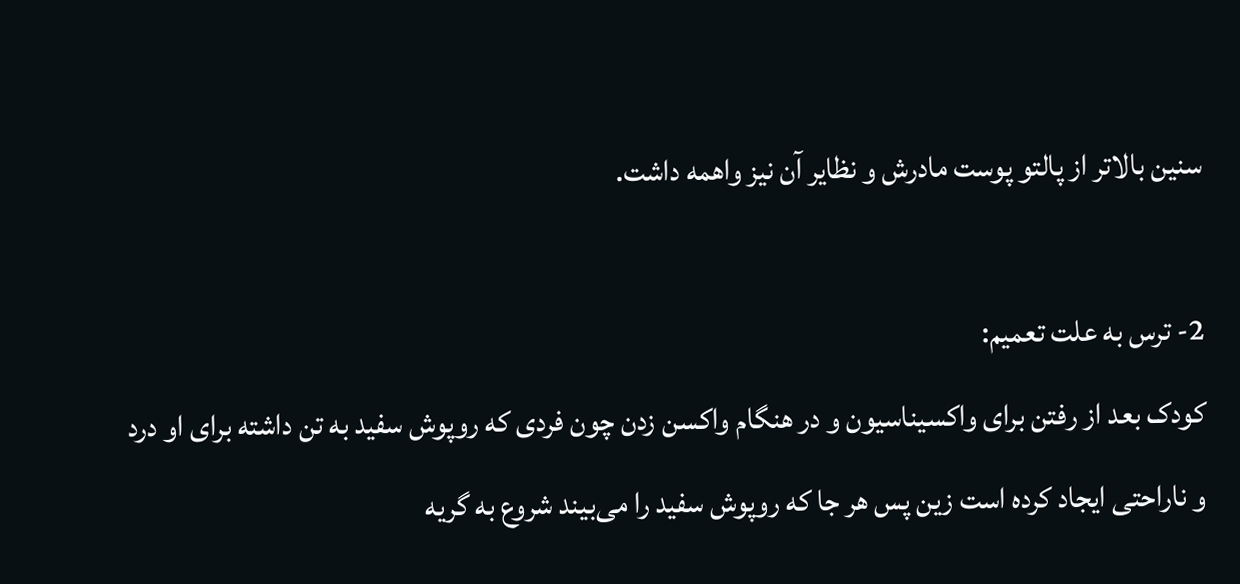سنین بالاتر از پالتو پوست مادرش و نظایر آن نیز واهمه داشت.

2- ترس به علت تعمیم:
کودک بعد از رفتن برای واکسیناسیون و در هنگام واکسن زدن چون فردی که روپوش سفید به تن داشته برای او درد و ناراحتی ایجاد کرده است زین پس هر جا که روپوش سفید را می‌بیند شروع به گریه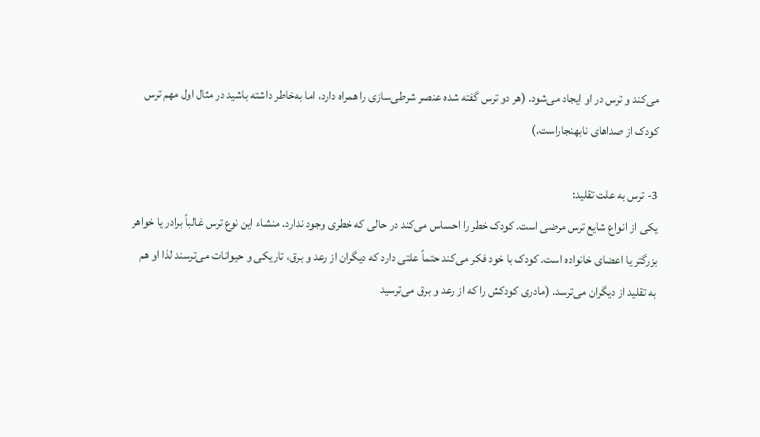می‌کند و ترس در او ایجاد می‌شود. (هر دو ترس گفته شده عنصر شرطی‌سازی را همراه دارد، اما به‌خاطر داشته باشید در مثال اول مهم ترس کودک از صداهای نابهنجاراست.)

3- ترس به علت تقلید:
یکی از انواع شایع ترس مرضی است. کودک خطر را احساس می‌کند در حالی که خطری وجود ندارد. منشاء این نوع ترس غالباً برادر یا خواهر بزرگتر یا اعضای خانواده است. کودک با خود فکر می‌کند حتماً علتی دارد که دیگران از رعد و برق، تاریکی و حیوانات می‌ترسند لذا او هم به تقلید از دیگران می‌ترسد. (مادری کودکش را که از رعد و برق می‌ترسید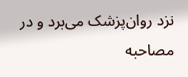نزد روان‌پزشک می‌برد و در مصاحبه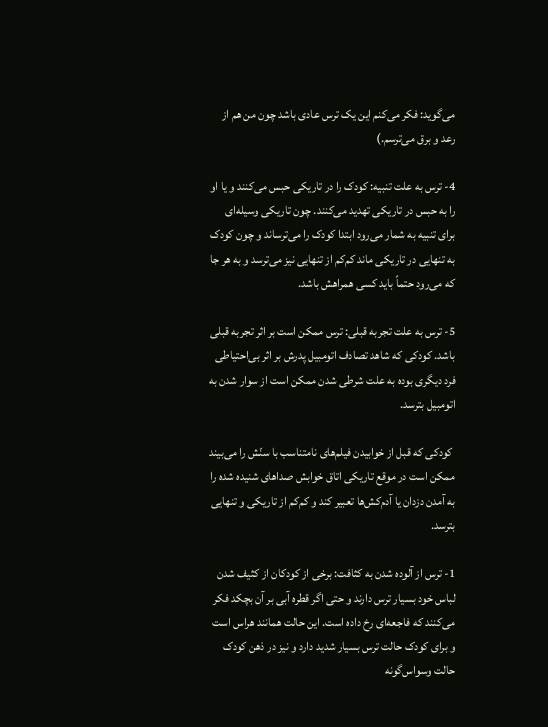می‌گوید: فکر می‌کنم این یک ترس عادی باشد چون من هم از رعد و برق می‌ترسم.)

4- ترس به علت تنبیه: کودک را در تاریکی حبس می‌کنند و یا او را به حبس در تاریکی تهدید می‌کنند. چون تاریکی وسیله‌ای برای تنبیه به شمار می‌رود ابتدا کودک را می‌ترساند و چون کودک به تنهایی در تاریکی ماند کم‌کم از تنهایی نیز می‌ترسد و به هر جا که می‌رود حتماً باید کسی همراهش باشد.

5- ترس به علت تجربه قبلی: ترس ممکن است بر اثر تجربه قبلی باشد. کودکی که شاهد تصادف اتومبیل پدرش بر اثر بی‌احتیاطی فرد دیگری بوده به علت شرطی ‌شدن ممکن است از سوار شدن به اتومبیل بترسد.

 کودکی که قبل از خوابیدن فیلم‌های نامتناسب با سنّش را می‌بیند ممکن است در موقع تاریکی اتاق خوابش صداهای شنیده شده را به آمدن دزدان یا آدم‌کش‌ها تعبیر کند و کم‌کم از تاریکی و تنهایی بترسد.

1- ترس از آلوده شدن به کثافت: برخی از کودکان از کثیف شدن لباس خود بسیار ترس دارند و حتی اگر قطره آبی بر آن بچکد فکر می‌کنند که فاجعه‌ای رخ داده است. این حالت همانند هراس است و برای کودک حالت ترس بسیار شدید دارد و نیز در ذهن کودک حالت وسواس‌گونه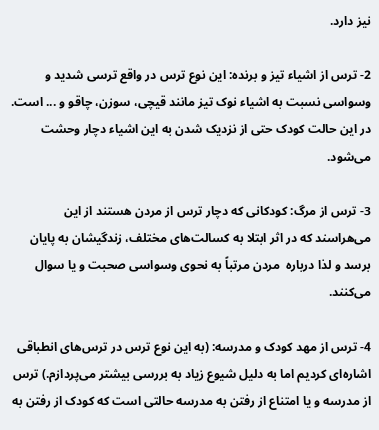نیز دارد.

2- ترس از اشیاء تیز و برنده: این نوع ترس در واقع ترسی شدید و وسواسی نسبت به اشیاء نوک تیز مانند قیچی، سوزن، چاقو و ... است. در این حالت کودک حتی از نزدیک شدن به این اشیاء دچار وحشت می‌شود.

3- ترس از مرگ: کودکانی که دچار ترس از مردن هستند از این می‌هراسند که در اثر ابتلا به کسالت‌های مختلف، زندگیشان به پایان برسد و لذا درباره  مردن مرتباً به نحوی وسواسی صحبت و یا سوال می‌کنند.

4- ترس از مهد کودک و مدرسه: (به این نوع ترس در ترس‌های انطباقی اشاره‌ای کردیم اما به دلیل شیوع زیاد به بررسی بیشتر می‌پردازم.) ترس از مدرسه و یا امتناع از رفتن به مدرسه حالتی است که کودک از رفتن به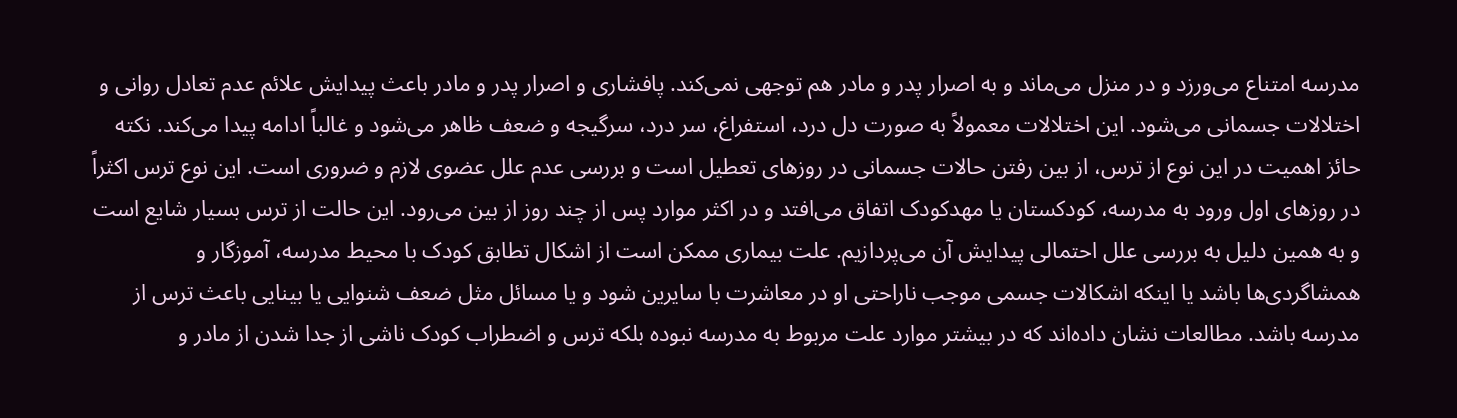مدرسه امتناع می‌ورزد و در منزل می‌ماند و به اصرار پدر و مادر هم توجهی نمی‌کند. پافشاری و اصرار پدر و مادر باعث پیدایش علائم عدم تعادل روانی و اختلالات جسمانی می‌شود. این اختلالات معمولاً به صورت دل درد، استفراغ، سر درد، سرگیجه و ضعف ظاهر می‌شود و غالباً ادامه پیدا می‌کند. نکته حائز اهمیت در این نوع از ترس، از بین رفتن حالات جسمانی در روزهای تعطیل است و بررسی عدم علل عضوی لازم و ضروری است. این نوع ترس اکثراً در روزهای اول ورود به مدرسه، کودکستان یا مهدکودک اتفاق می‌افتد و در اکثر موارد پس از چند روز از بین می‌رود. این حالت از ترس بسیار شایع است و به همین دلیل به بررسی علل احتمالی پیدایش آن می‌پردازیم. علت بیماری ممکن است از اشکال تطابق کودک با محیط مدرسه، آموزگار و همشاگردی‌ها باشد یا اینکه اشکالات جسمی موجب ناراحتی او در معاشرت با سایرین شود و یا مسائل مثل ضعف شنوایی یا بینایی باعث ترس از مدرسه باشد. مطالعات نشان داده‌اند که در بیشتر موارد علت مربوط به مدرسه نبوده بلکه ترس و اضطراب کودک ناشی از جدا شدن از مادر و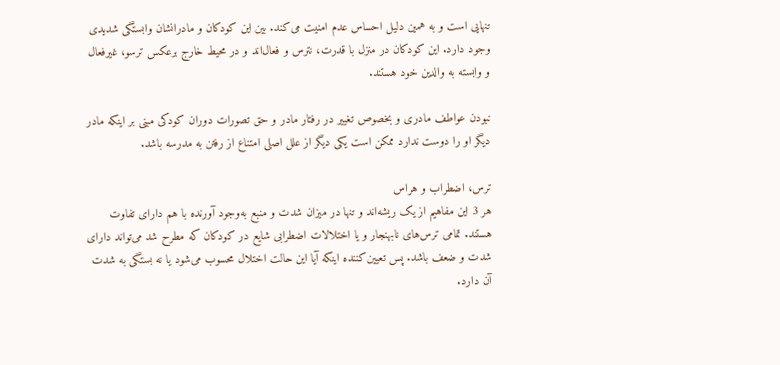تنهایی است و به همین دلیل احساس عدم امنیت می‌کند. بین این کودکان و مادرانشان وابستگی شدیدی وجود دارد. این کودکان در منزل با قدرت، نترس و فعال‌اند و در محیط خارج برعکس ترسو، غیرفعال و وابسته به والدین خود هستند.

نبودن عواطف مادری و بخصوص تغییر در رفتار مادر و حق تصورات دوران کودکی مبنی بر اینکه مادر دیگر او را دوست ندارد ممکن است یکی دیگر از علل اصلی امتناع از رفتن به مدرسه باشد.

ترس، اضطراب و هراس
هر 3 این مفاهیم از یک ریشه‌اند و تنها در میزان شدت و منبع به‌وجود آورنده با هم دارای تفاوت هستند. تمامی ترس‌های نابهنجار و یا اختلالات اضطرابی شایع در کودکان که مطرح شد می‌تواند دارای شدت و ضعف باشد. پس تعیین‌کننده اینکه آیا این حالت اختلال محسوب می‌شود یا نه بستگی به شدت آن دارد.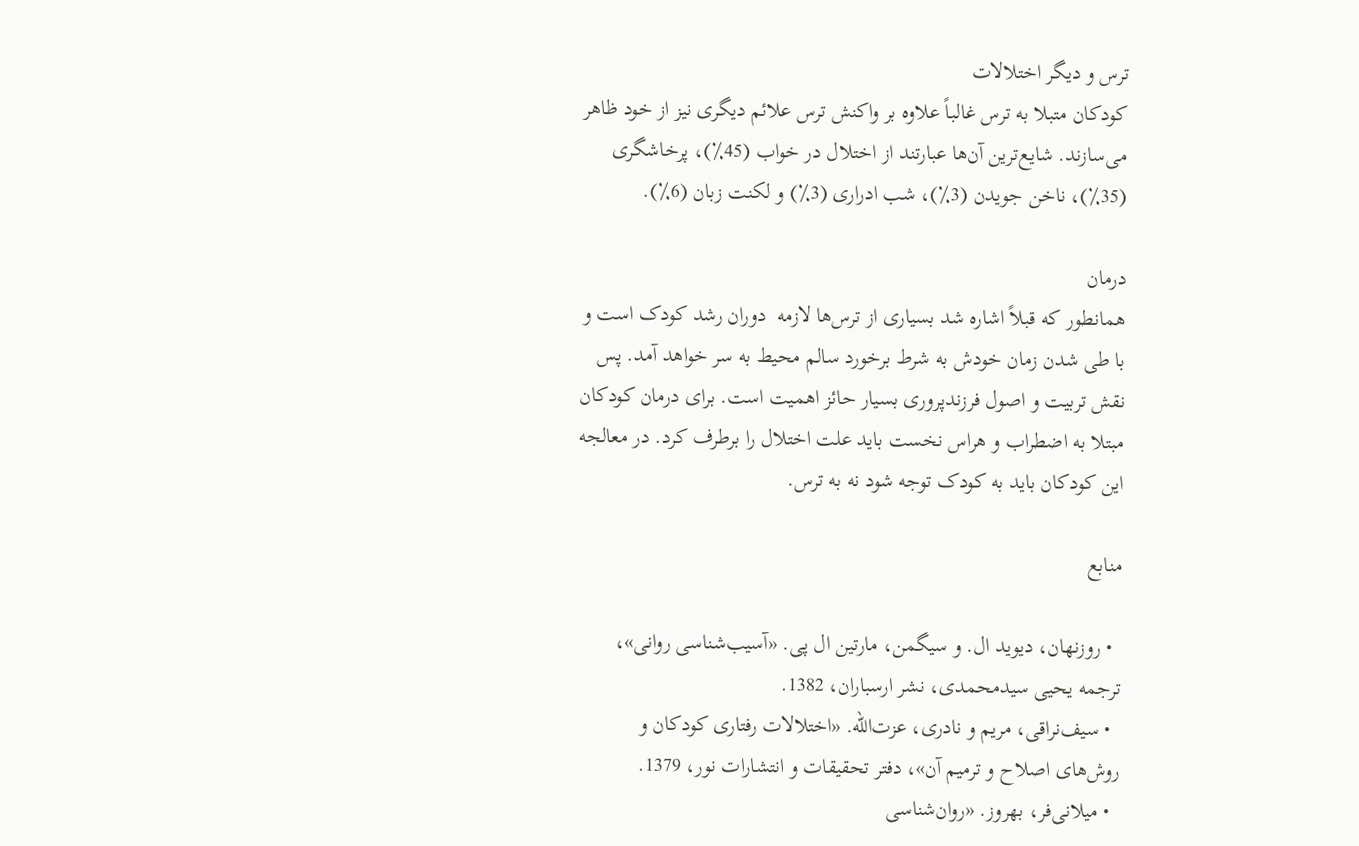ترس و دیگر اختلالات
کودکان متبلا به ترس غالباً علاوه بر واکنش ترس علائم دیگری نیز از خود ظاهر می‌سازند. شایع‌ترین آن‌ها عبارتند از اختلال در خواب (45٪)، پرخاشگری (35٪)، ناخن جویدن (3٪)، شب ادراری (3٪) و لکنت زبان (6٪).

درمان
همانطور که قبلاً اشاره شد بسیاری از ترس‌ها لازمه  دوران رشد کودک است و با طی شدن زمان خودش به شرط برخورد سالم محیط به سر خواهد آمد. پس نقش تربیت و اصول فرزندپروری بسیار حائز اهمیت است. برای درمان کودکان مبتلا به اضطراب و هراس نخست باید علت اختلال را برطرف کرد. در معالجه این کودکان باید به کودک توجه شود نه به ترس.

منابع

  • روزنهان، دیوید ال. و سیگمن، مارتین ال پی. «آسیب‌شناسی روانی»، ترجمه یحیی سیدمحمدی، نشر ارسباران، 1382.
  • سیف‌نراقی، مریم و نادری، عزت‌الله. «اختلالات رفتاری کودکان و روش‌های اصلاح و ترمیم آن»، دفتر تحقیقات و انتشارات نور، 1379.
  • میلانی‌فر، بهروز. «روان‌شناسی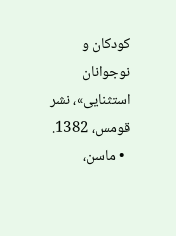کودکان و نوجوانان استثنایی»، نشر قومس، 1382.
  • ماسن،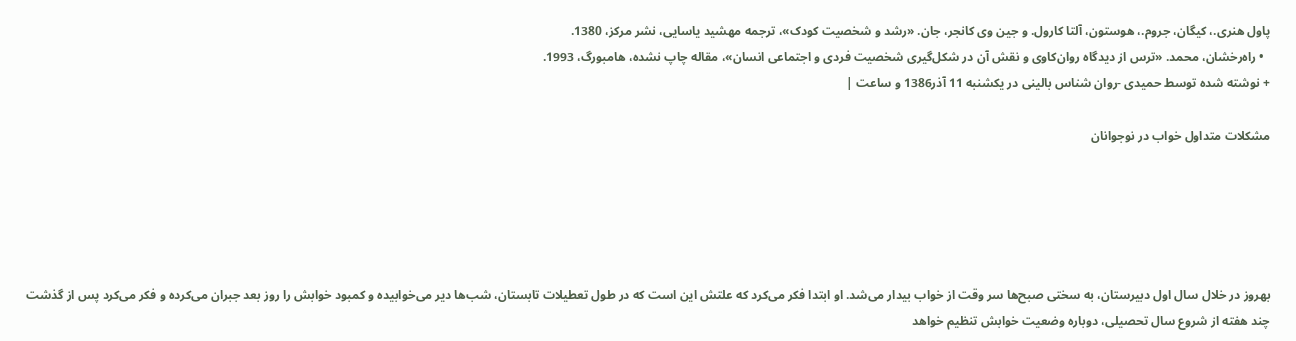پاول هنری.، کیگان، جروم.، هوستون، آلتا کارول. و جین وی کانجر، جان. «رشد و شخصیت کودک»، ترجمه مهشید یاسایی، نشر مرکز، 1380.
  • راه‌رخشان، محمد. «ترس از دیدگاه روان‌کاوی و نقش آن در شکل‌گیری شخصیت فردی و اجتماعی انسان»، مقاله چاپ نشده، هامبورگ، 1993.
+ نوشته شده توسط حمیدی -روان شناس بالینی در یکشنبه 11 آذر1386 و ساعت |

مشکلات متداول خواب در نوجوانان





بهروز در خلال سال اول دبیرستان، به سختی صبح‌ها سر وقت از خواب بیدار می‌شد. او ابتدا فکر می‌کرد که علتش این است که در طول تعطیلات تابستان، شب‌ها دیر می‌خوابیده و کمبود خوابش را روز بعد جبران می‌کرده و فکر می‌کرد پس از گذشت چند هفته از شروع سال تحصیلی، دوباره وضعیت خوابش تنظیم خواهد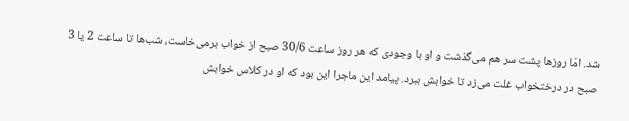شد. امّا روزها پشت سر هم می‌گذشت و او با وجودی که هر روز ساعت 30/6 صبح از خواب برمی‌خاست، شب‌ها تا ساعت 2 یا 3 صبح در درختخواب غلت می‌زد تا خوابش ببرد. پیامد این ماجرا این بود که او در کلاس خوابش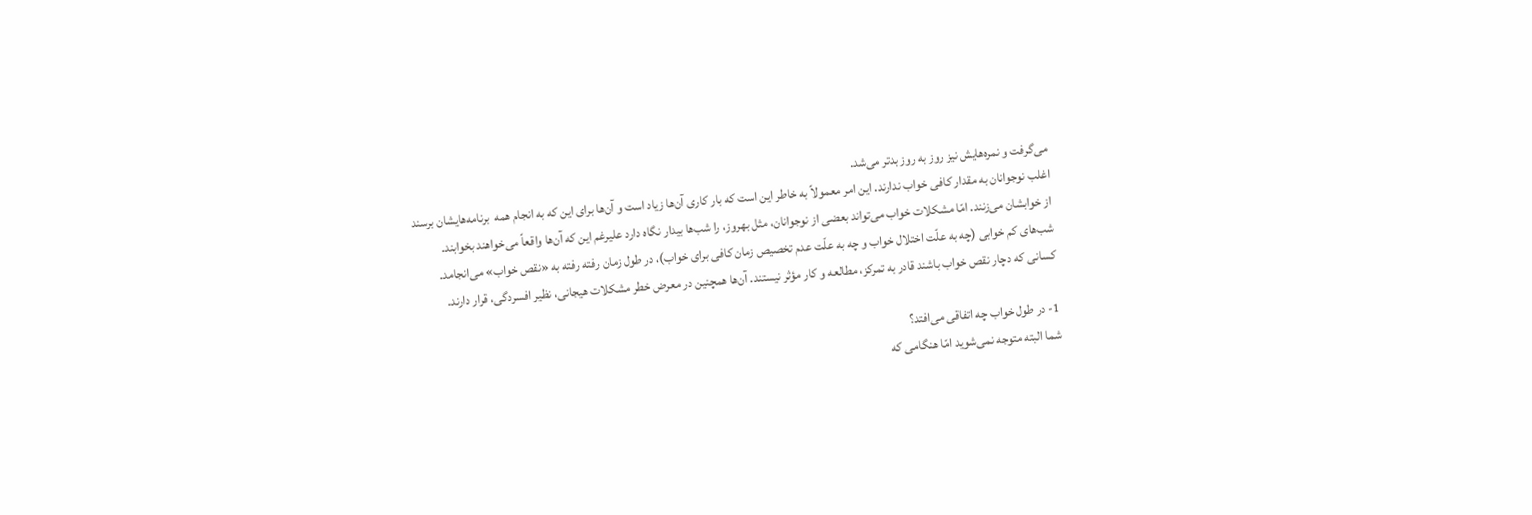می‌گرفت و نمره‌هایش نیز روز به روز بدتر می‌شد.
اغلب نوجوانان به مقدار کافی خواب ندارند. این امر معمولاً به خاطر این است که بار کاری آن‌ها زیاد است و آن‌ها برای این که به انجام همه  برنامه‌هایشان برسند از خوابشان می‌زنند. امّا مشکلات خواب می‌تواند بعضی از نوجوانان، مثل بهروز، را شب‌ها بیدار نگاه دارد علیرغم این که آن‌ها واقعاً می‌خواهند بخوابند.
شب‌های کم خوابی (چه به علّت اختلال خواب و چه به علّت عدم تخصیص زمان کافی برای خواب)، در طول زمان رفته رفته به «نقص خواب» می‌انجامد. کسانی که دچار نقص خواب باشند قادر به تمرکز، مطالعه و کار مؤثر نیستند. آن‌ها همچنین در معرض خطر مشکلات هیجانی، نظیر افسردگی، قرار دارند.

1- در طول خواب چه اتفاقی می‌افتد؟
شما البته متوجه نمی‌شوید امّا هنگامی که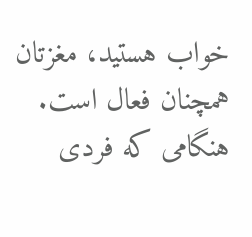خواب هستید، مغزتان همچنان فعال است. هنگامی که فردی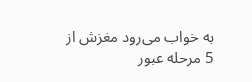به خواب می‌رود مغزش از 5 مرحله عبور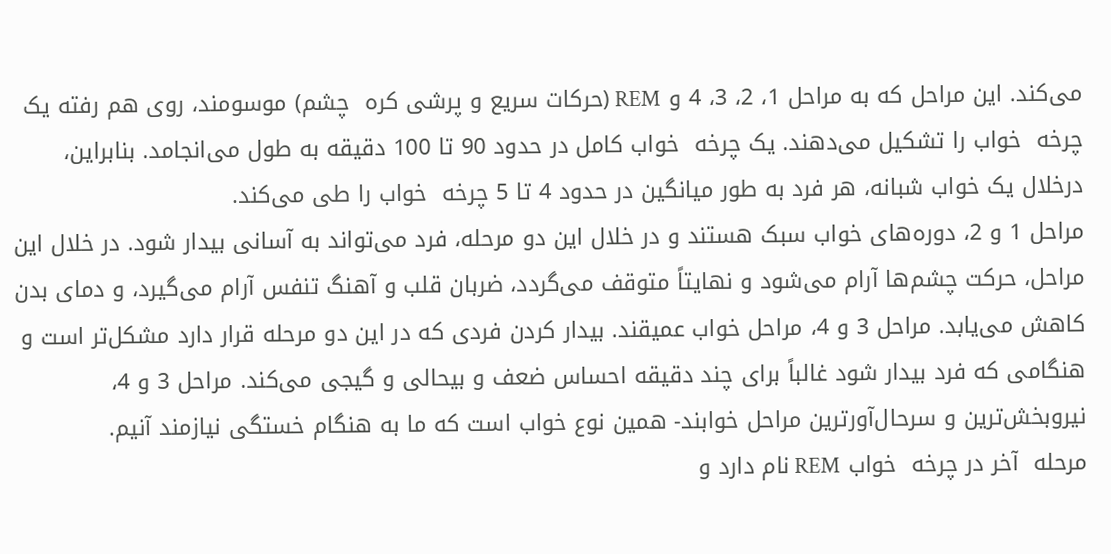می‌کند. این مراحل که به مراحل 1، 2، 3، 4 و REM (حرکات سریع و پرشی کره  چشم) موسومند، روی هم رفته یک چرخه  خواب را تشکیل می‌دهند. یک چرخه  خواب کامل در حدود 90 تا 100 دقیقه به طول می‌انجامد. بنابراین، درخلال یک خواب شبانه، هر فرد به طور میانگین در حدود 4 تا 5 چرخه  خواب را طی می‌کند.
مراحل 1 و 2، دوره‌های خواب سبک هستند و در خلال این دو مرحله، فرد می‌تواند به آسانی بیدار شود. در خلال این مراحل، حرکت چشم‌ها آرام می‌شود و نهایتاً متوقف می‌گردد، ضربان قلب و آهنگ تنفس آرام می‌گیرد، و دمای بدن کاهش می‌یابد. مراحل 3 و 4، مراحل خواب عمیقند. بیدار کردن فردی که در این دو مرحله قرار دارد مشکل‌تر است و هنگامی که فرد بیدار شود غالباً برای چند دقیقه احساس ضعف و بیحالی و گیجی می‌کند. مراحل 3 و 4، نیروبخش‌ترین و سرحال‌آورترین مراحل خوابند- همین نوع خواب است که ما به هنگام خستگی نیازمند آنیم.
مرحله  آخر در چرخه  خواب REM نام دارد و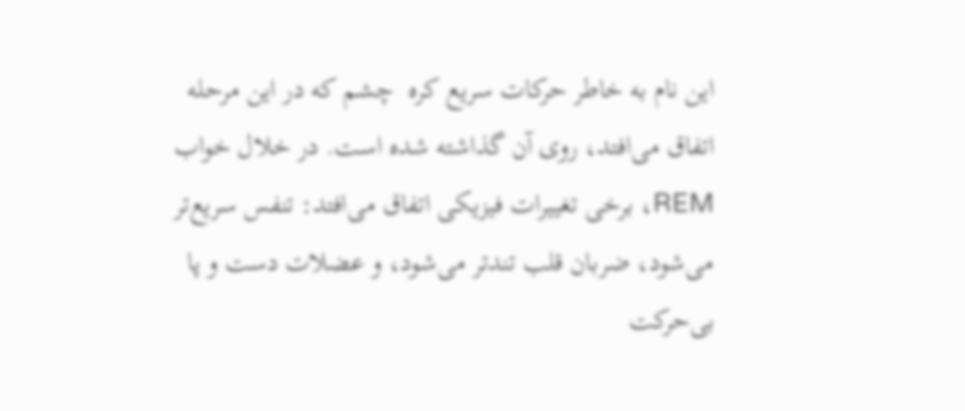این نام به خاطر حرکات سریع کره  چشم که در این مرحله اتفاق می‌افتد، روی آن گذاشته شده است. در خلال خواب REM، برخی تغییرات فیزیکی اتفاق می‌افتد: تنفس سریع‌تر می‌شود، ضربان قلب تندتر می‌شود، و عضلات دست و پا بی‌حرکت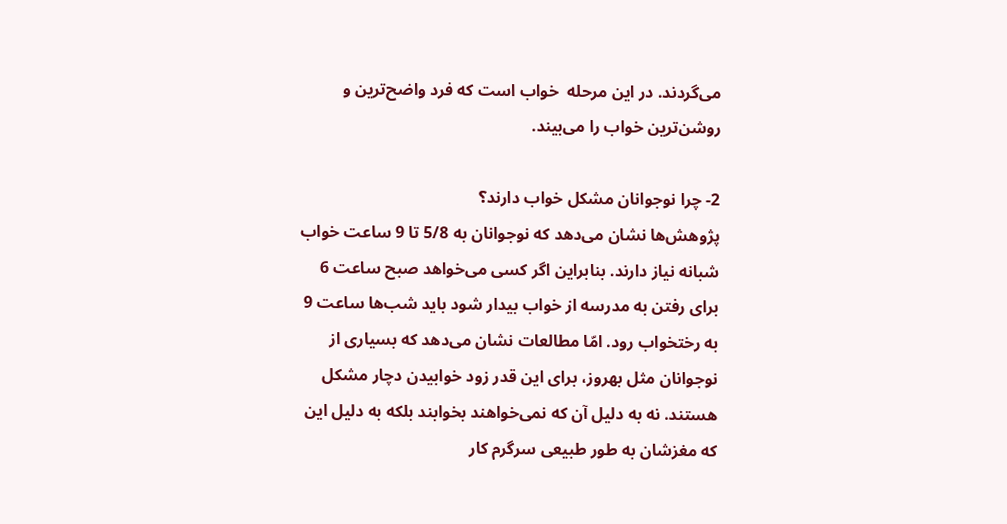می‌گردند. در این مرحله  خواب است که فرد واضح‌ترین و روشن‌ترین خواب را می‌بیند.

2- چرا نوجوانان مشکل خواب دارند؟
پژوهش‌ها نشان می‌دهد که نوجوانان به 5/8 تا 9 ساعت خواب شبانه نیاز دارند. بنابراین اگر کسی می‌خواهد صبح ساعت 6 برای رفتن به مدرسه از خواب بیدار شود باید شب‌ها ساعت 9 به رختخواب رود. امّا مطالعات نشان می‌دهد که بسیاری از نوجوانان مثل بهروز، برای این قدر زود خوابیدن دچار مشکل هستند. نه به دلیل آن که نمی‌خواهند بخوابند بلکه به دلیل این که مغزشان به طور طبیعی سرگرم کار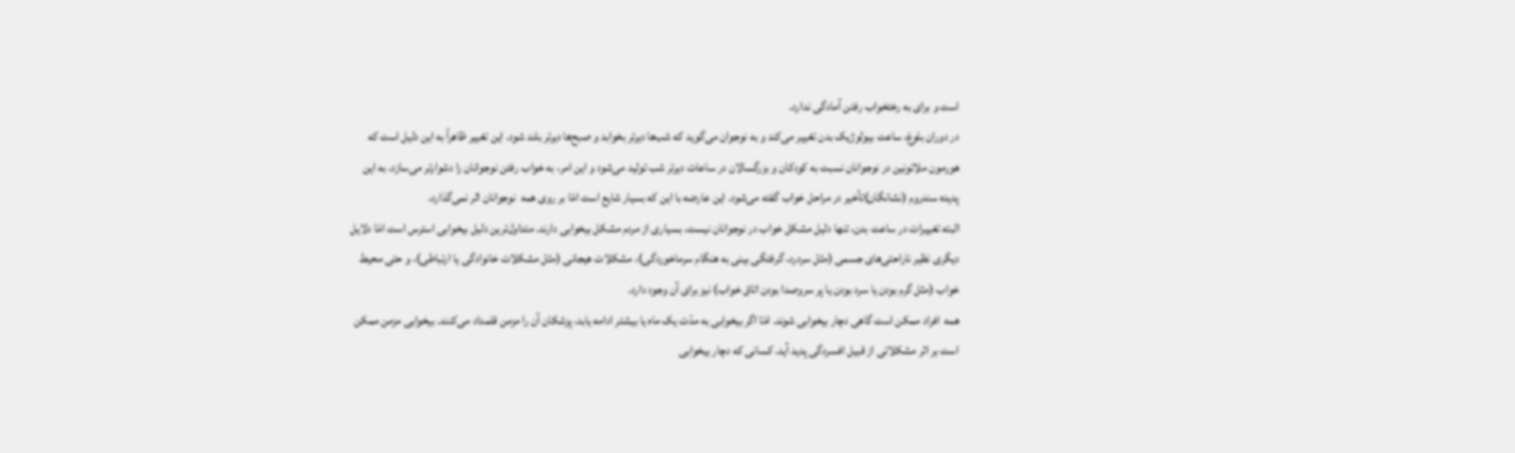است و برای به رختخواب رفتن آمادگی ندارد.
در دوران بلوغ، ساعت بیولوژیک بدن تغییر می‌کند و به نوجوان می‌گوید که شب‌ها دیرتر بخوابد و صبح‌ها دیرتر بلند شود. این تغییر ظاهراً به این دلیل است که هورمون ملاتونین در نوجوانان نسبت به کودکان و بزرگسالان در ساعات دیرتر شب تولید می‌شود و این امر، به خواب رفتن نوجوانان را دشوارتر می‌سازد. به این پدیده سندروم (نشانگان)تأخیر در مراحل خواب گفته می‌شود. این عارضه با این که بسیار شایع است امّا بر روی همه  نوجوانان اثر نمی‌گذارد.
البته تغییرات در ساعت بدن، تنها دلیل مشکل خواب در نوجوانان نیست. بسیاری از مردم مشکل بیخوابی دارند. متداول‌ترین دلیل بیخوابی استرس است امّا دلایل دیگری نظیر ناراحتی‌های جسمی (مثل سردرد، گرفتگی بینی به هنگام سرماخوردگی)، مشکلات هیجانی (مثل مشکلات خانوادگی یا ارتباطی)، و حتی محیط خواب (مثل گرم بودن یا سرد بودن یا پر سروصدا بودن اتاق خواب) نیز برای آن وجود دارد.
همه  افراد ممکن است گاهی دچار بیخوابی شوند. امّا اگر بیخوابی به مدّت یک ماه یا بیشتر ادامه یابد، پزشکان آن را مزمن قلمداد می‌کنند. بیخوابی مزمن ممکن است بر اثر مشکلاتی از قبیل افسردگی پدید آید. کسانی که دچار بیخوابی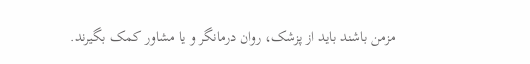مزمن باشند باید از پزشک، روان درمانگر و یا مشاور کمک بگیرند.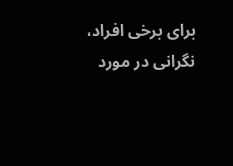برای برخی افراد، نگرانی در مورد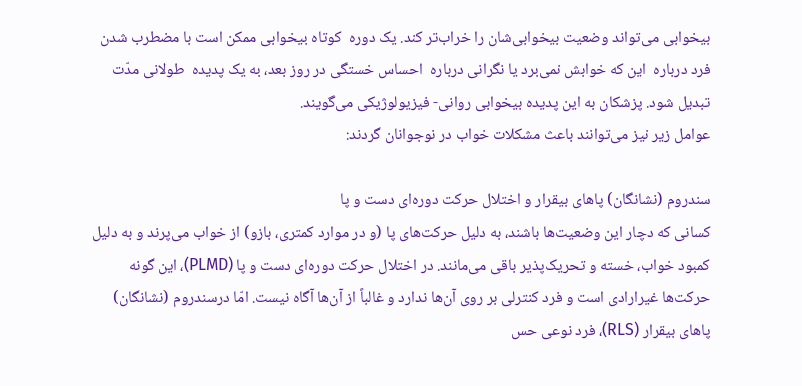بیخوابی می‌تواند وضعیت بیخوابی‌شان را خراب‌تر کند. یک دوره  کوتاه بیخوابی ممکن است با مضطرب شدن فرد درباره  این که خوابش نمی‌برد یا نگرانی درباره  احساس خستگی در روز بعد، به یک پدیده  طولانی مدّت تبدیل شود. پزشکان به این پدیده بیخوابی روانی- فیزیولوژیکی می‌گویند.
عوامل زیر نیز می‌توانند باعث مشکلات خواب در نوجوانان گردند:

سندروم (نشانگان) پاهای بیقرار و اختلال حرکت دوره‌ای دست و پا
کسانی که دچار این وضعیت‌ها باشند، به دلیل حرکت‌های پا (و در موارد کمتری، بازو) از خواب می‌پرند و به دلیل کمبود خواب، خسته و تحریک‌پذیر باقی می‌مانند. در اختلال حرکت دوره‌ای دست و پا (PLMD)، این گونه حرکت‌ها غیرارادی است و فرد کنترلی بر روی آن‌ها ندارد و غالباً از آن‌ها آگاه نیست. امّا درسندروم (نشانگان) پاهای بیقرار (RLS)، فرد نوعی حس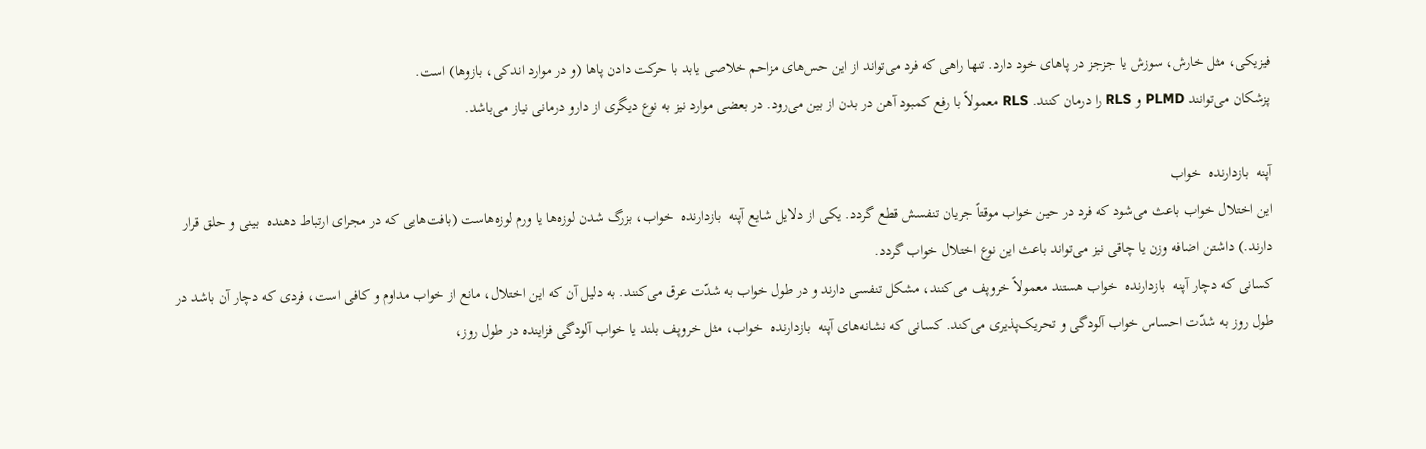فیزیکی، مثل خارش، سوزش یا جزجز در پاهای خود دارد. تنها راهی که فرد می‌تواند از این حس‌های مزاحم خلاصی یابد با حرکت دادن پاها (و در موارد اندکی، بازوها) است.
پزشکان می‌توانند PLMD و RLS را درمان کنند. RLS معمولاً با رفع کمبود آهن در بدن از بین می‌رود. در بعضی موارد نیز به نوع دیگری از دارو درمانی نیاز می‌باشد.

آپنه  بازدارنده  خواب
این اختلال خواب باعث می‌شود که فرد در حین خواب موقتاً جریان تنفسش قطع گردد. یکی از دلایل شایع آپنه  بازدارنده  خواب، بزرگ شدن لوزه‌ها یا ورم لوزه‌هاست (بافت‌هایی که در مجرای ارتباط دهنده  بینی و حلق قرار دارند.) داشتن اضافه وزن یا چاقی نیز می‌تواند باعث این نوع اختلال خواب گردد.
کسانی که دچار آپنه  بازدارنده  خواب هستند معمولاً خروپف می‌کنند، مشکل تنفسی دارند و در طول خواب به شدّت عرق می‌کنند. به دلیل آن که این اختلال، مانع از خواب مداوم و کافی است، فردی که دچار آن باشد در طول روز به شدّت احساس خواب آلودگی و تحریک‌پذیری می‌کند. کسانی که نشانه‌های آپنه  بازدارنده  خواب، مثل خروپف بلند یا خواب آلودگی فزاینده در طول روز،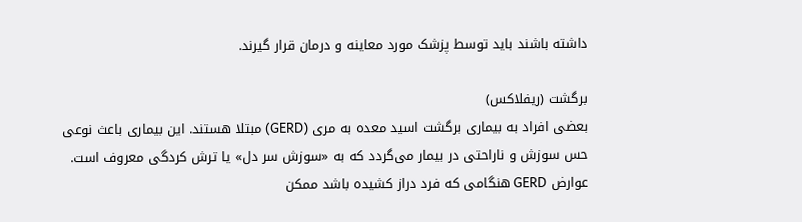داشته باشند باید توسط پزشک مورد معاینه و درمان قرار گیرند.

برگشت (ریفلاکس)
بعضی افراد به بیماری برگشت اسید معده به مری (GERD) مبتلا هستند. این بیماری باعث نوعی حس سوزش و ناراحتی در بیمار می‌گردد که به «سوزش سر دل» یا ترش کردگی معروف است. عوارض GERD هنگامی که فرد دراز کشیده باشد ممکن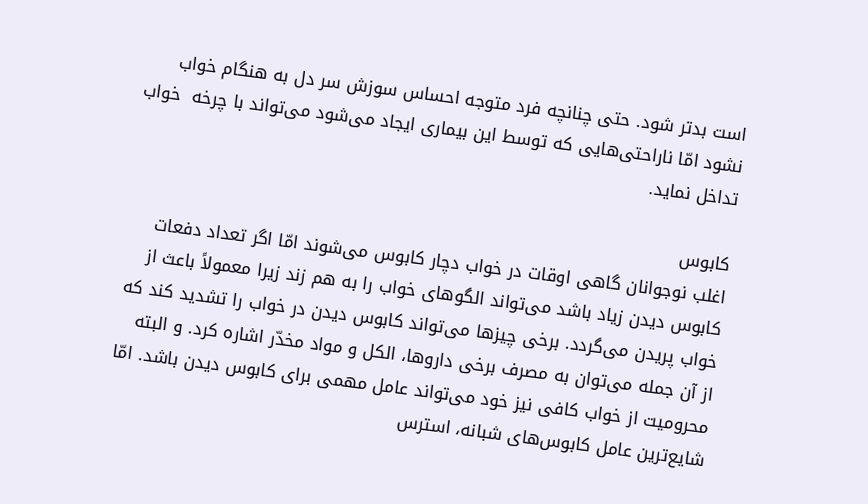است بدتر شود. حتی چنانچه فرد متوجه احساس سوزش سر دل به هنگام خواب نشود امّا ناراحتی‌هایی که توسط این بیماری ایجاد می‌شود می‌تواند با چرخه  خواب تداخل نماید.

کابوس
اغلب نوجوانان گاهی اوقات در خواب دچار کابوس می‌شوند امّا اگر تعداد دفعات کابوس دیدن زیاد باشد می‌تواند الگوهای خواب را به هم زند زیرا معمولاً باعث از خواب پریدن می‌گردد. برخی چیزها می‌تواند کابوس دیدن در خواب را تشدید کند که از آن جمله می‌توان به مصرف برخی داروها، الکل و مواد مخدّر اشاره کرد. و البته محرومیت از خواب کافی نیز خود می‌تواند عامل مهمی برای کابوس دیدن باشد. امّا شایع‌ترین عامل کابوس‌های شبانه، استرس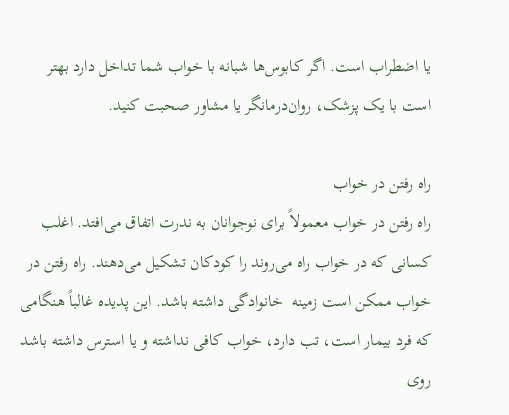یا اضطراب است. اگر کابوس‌ها شبانه با خواب شما تداخل دارد بهتر است با یک پزشک، روان‌درمانگر یا مشاور صحبت کنید.

راه رفتن در خواب
راه رفتن در خواب معمولاً برای نوجوانان به ندرت اتفاق می‌افتد. اغلب کسانی که در خواب راه می‌روند را کودکان تشکیل می‌دهند. راه رفتن در خواب ممکن است زمینه  خانوادگی داشته باشد. این پدیده غالباً هنگامی که فرد بیمار است، تب دارد، خواب کافی نداشته و یا استرس داشته باشد روی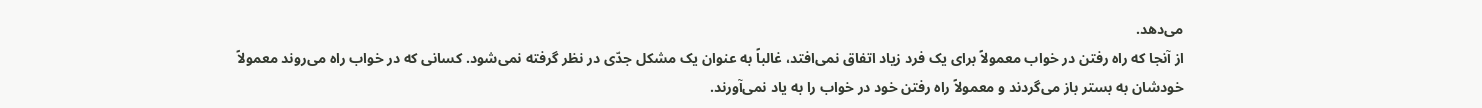می‌دهد.
از آنجا که راه رفتن در خواب معمولاً برای یک فرد زیاد اتفاق نمی‌افتد، غالباً به عنوان یک مشکل جدّی در نظر گرفته نمی‌شود. کسانی که در خواب راه می‌روند معمولاً خودشان به بستر باز می‌گردند و معمولاً راه رفتن خود در خواب را به یاد نمی‌آورند.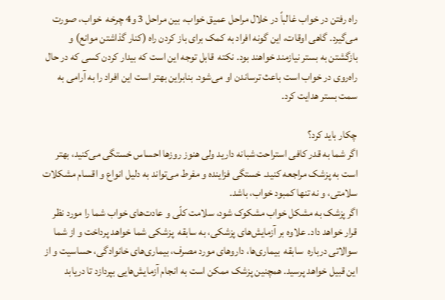راه رفتن در خواب غالباً در خلال مراحل عمیق خواب، بین مراحل 3 و4 چرخه  خواب، صورت می‌گیرد. گاهی اوقات، این گونه افراد به کمک برای باز کردن راه (کنار گذاشتن موانع) و بازگشتن به بستر نیازمند خواهند بود. نکته  قابل توجه این است که بیدار کردن کسی که در حال راه‌روی در خواب است باعث ترساندن او می‌شود. بنابراین بهتر است این افراد را به آرامی به سمت بستر هدایت کرد.

چکار باید کرد؟
اگر شما به قدر کافی استراحت شبانه دارید ولی هنوز روزها احساس خستگی می‌کنید، بهتر است به پزشک مراجعه کنید. خستگی فزاینده و مفرط می‌تواند به دلیل انواع و اقسام مشکلات سلامتی، و نه تنها کمبود خواب، باشد.
اگر پزشک به مشکل خواب مشکوک شود، سلامت کلّی و عادت‌های خواب شما را مورد نظر قرار خواهد داد. علاوه بر آزمایش‌های پزشکی، به سابقه  پزشکی شما خواهد پرداخت و از شما سوالاتی درباره  سابقه  بیماری‌ها، داروهای مورد مصرف، بیماری‌های خانوادگی، حساسیت و از این قبیل خواهد پرسید. همچنین پزشک ممکن است به انجام آزمایش‌هایی بپردازد تا دریابد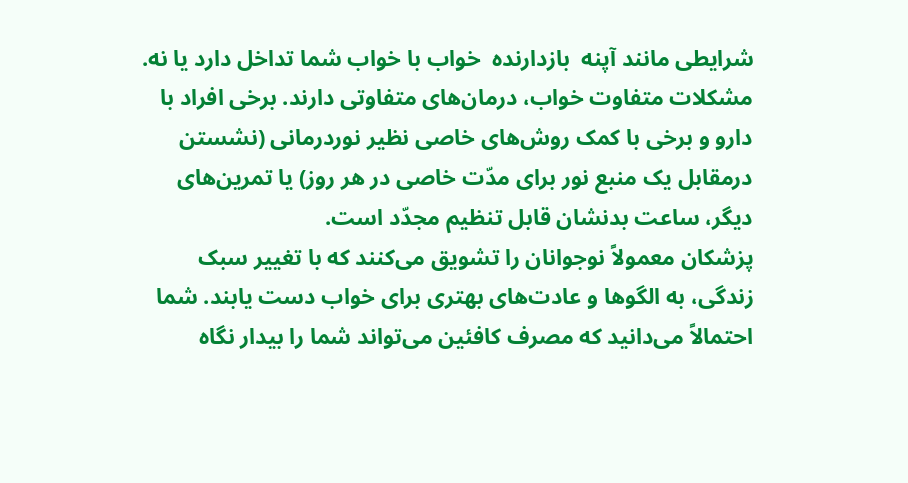شرایطی مانند آپنه  بازدارنده  خواب با خواب شما تداخل دارد یا نه.
مشکلات متفاوت خواب، درمان‌های متفاوتی دارند. برخی افراد با دارو و برخی با کمک روش‌های خاصی نظیر نوردرمانی (نشستن درمقابل یک منبع نور برای مدّت خاصی در هر روز) یا تمرین‌های دیگر، ساعت بدنشان قابل تنظیم مجدّد است.
پزشکان معمولاً نوجوانان را تشویق می‌کنند که با تغییر سبک زندگی، به الگوها و عادت‌های بهتری برای خواب دست یابند. شما احتمالاً می‌دانید که مصرف کافئین می‌تواند شما را بیدار نگاه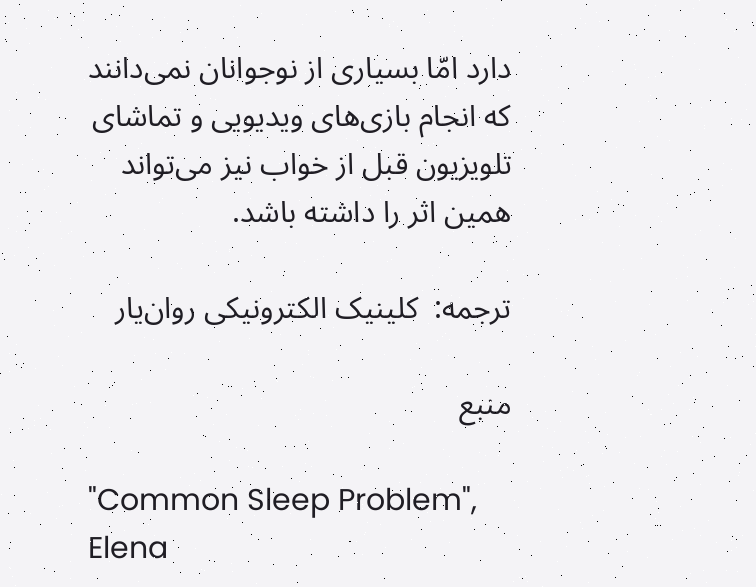دارد امّا بسیاری از نوجوانان نمی‌دانند که انجام بازی‌های ویدیویی و تماشای تلویزیون قبل از خواب نیز می‌تواند همین اثر را داشته باشد.

ترجمه:  کلینیک الکترونیکی روان‌یار

منبع

"Common Sleep Problem", Elena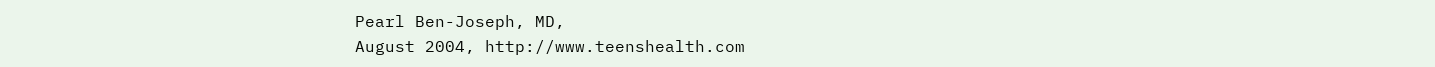Pearl Ben-Joseph, MD,
August 2004, http://www.teenshealth.com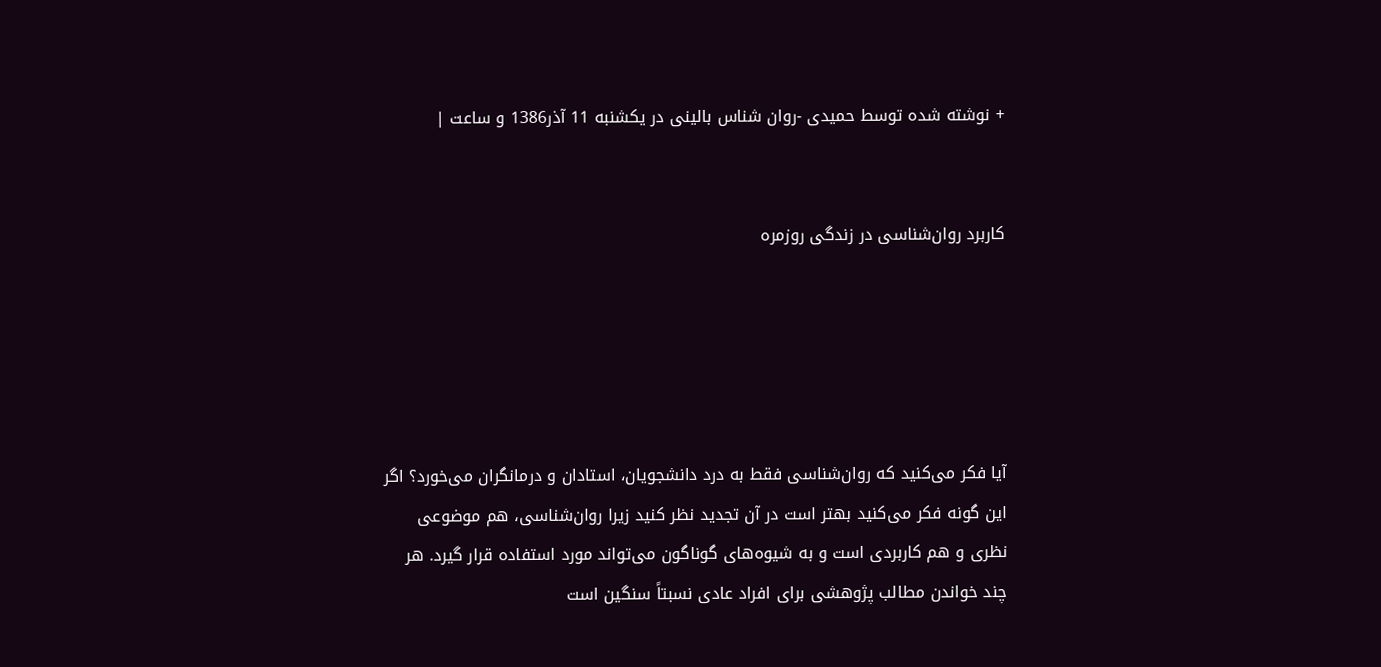+ نوشته شده توسط حمیدی -روان شناس بالینی در یکشنبه 11 آذر1386 و ساعت |


کاربرد روان‌شناسی در زندگی روزمره





آیا فکر می‌کنید که روان‌شناسی فقط به درد دانشجویان، استادان و درمانگران می‌خورد؟ اگر این گونه فکر می‌کنید بهتر است در آن تجدید نظر کنید زیرا روان‌شناسی، هم موضوعی نظری و هم کاربردی است و به شیوه‌های گوناگون می‌تواند مورد استفاده قرار گیرد. هر چند خواندن مطالب پژوهشی برای افراد عادی نسبتاً سنگین است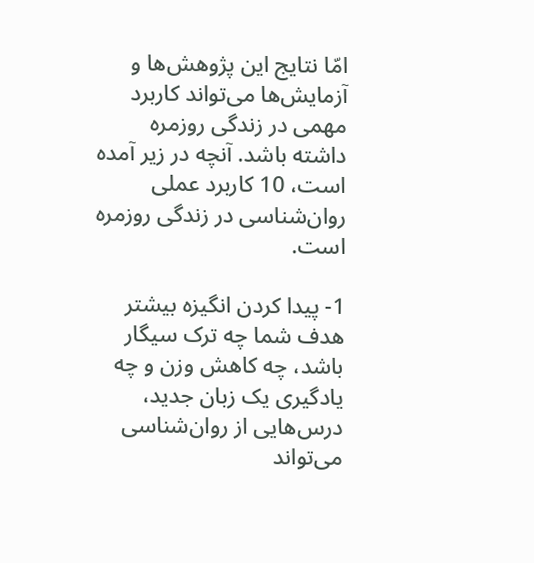امّا نتایج این پژوهش‌ها و آزمایش‌ها می‌تواند کاربرد مهمی در زندگی روزمره داشته باشد. آنچه در زیر آمده است، 10 کاربرد عملی روان‌شناسی در زندگی روزمره است.

1- پیدا کردن انگیزه بیشتر
هدف شما چه ترک سیگار باشد، چه کاهش وزن و چه یادگیری یک زبان جدید، درس‌هایی از روان‌شناسی می‌تواند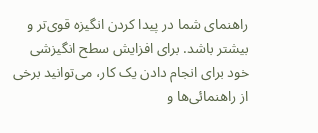راهنمای شما در پیدا کردن انگیزه قوی‌تر و بیشتر باشد. برای افزایش سطح انگیزشی خود برای انجام دادن یک کار، می‌توانید برخی از راهنمائی‌ها و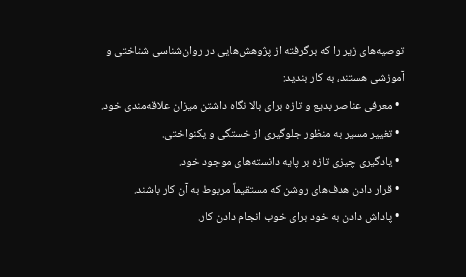توصیه‌های زیر را که برگرفته از پژوهش‌هایی در روان‌شناسی شناختی و آموزشی هستند، به کار بندید:
  • معرفی عناصر بدیع و تازه برای بالا نگاه داشتن میزان علاقه‌مندی خود.
  • تغییر مسیر به منظور جلوگیری از خستگی و یکنواختی.
  • یادگیری چیزی تازه بر پایه دانسته‌های موجود خود.
  • قرار دادن هدف‌های روشن که مستقیماً مربوط به آن کار باشند.
  • پاداش دادن به خود برای خوب انجام دادن کار.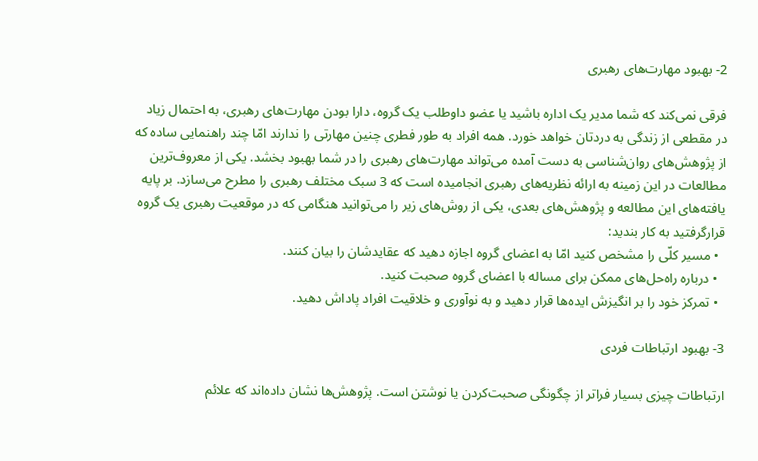2- بهبود مهارت‌های رهبری

فرقی نمی‌کند که شما مدیر یک اداره باشید یا عضو داوطلب یک گروه، دارا بودن مهارت‌های رهبری، به احتمال زیاد در مقطعی از زندگی به دردتان خواهد خورد. همه افراد به طور فطری چنین مهارتی را ندارند امّا چند راهنمایی ساده که از پژوهش‌های روان‌شناسی به دست آمده می‌تواند مهارت‌های رهبری را در شما بهبود بخشد. یکی از معروف‌ترین مطالعات در این زمینه به ارائه نظریه‌های رهبری انجامیده است که 3 سبک مختلف رهبری را مطرح می‌سازد. بر پایه یافته‌های این مطالعه و پژوهش‌های بعدی، یکی از روش‌های زیر را می‌توانید هنگامی که در موقعیت رهبری یک گروه قرارگرفتید به کار بندید:
  • مسیر کلّی را مشخص کنید امّا به اعضای گروه اجازه دهید که عقایدشان را بیان کنند.
  • درباره راه‌حل‌های ممکن برای مساله با اعضای گروه صحبت کنید.
  • تمرکز خود را بر انگیزش ایده‌ها قرار دهید و به نوآوری و خلاقیت افراد پاداش دهید.

3- بهبود ارتباطات فردی

ارتباطات چیزی بسیار فراتر از چگونگی صحبت‌کردن یا نوشتن است. پژوهش‌ها نشان داده‌اند که علائم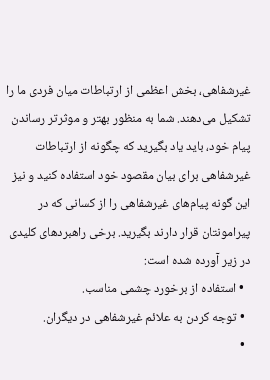غیرشفاهی، بخش اعظمی از ارتباطات میان فردی ما را تشکیل می‌دهند. شما به منظور بهتر و موثرتر رساندن پیام خود، باید یاد بگیرید که چگونه از ارتباطات غیرشفاهی برای بیان مقصود خود استفاده کنید و نیز این گونه پیام‌های غیرشفاهی را از کسانی که در پیرامونتان قرار دارند بگیرید. برخی راهبردهای کلیدی در زیر آورده شده است:
  • استفاده از برخورد چشمی مناسب.
  • توجه کردن به علائم غیرشفاهی در دیگران.
  •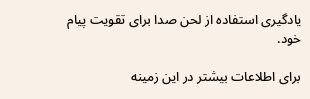یادگیری استفاده از لحن صدا برای تقویت پیام خود.

برای اطلاعات بیشتر در این زمینه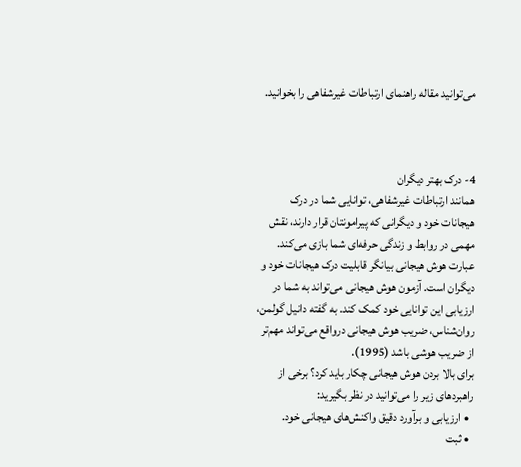می‌توانید مقاله راهنمای ارتباطات غیرشفاهی را بخوانید.



4- درک بهتر دیگران
همانند ارتباطات غیرشفاهی، توانایی شما در درک هیجانات خود و دیگرانی که پیرامونتان قرار دارند، نقش مهمی در روابط و زندگی حرفه‌ای شما بازی می‌کند. عبارت هوش هیجانی بیانگر قابلیت درک هیجانات خود و دیگران است. آزمون هوش هیجانی می‌تواند به شما در ارزیابی این توانایی خود کمک کند. به گفته دانیل گولمن، روان‌شناس، ضریب هوش هیجانی درواقع می‌تواند مهم‌تر از ضریب هوشی باشد (1995).
برای بالا بردن هوش هیجانی چکار باید کرد؟ برخی از راهبردهای زیر را می‌توانید در نظر بگیرید:
  • ارزیابی و برآورد دقیق واکنش‌های هیجانی خود.
  • ثبت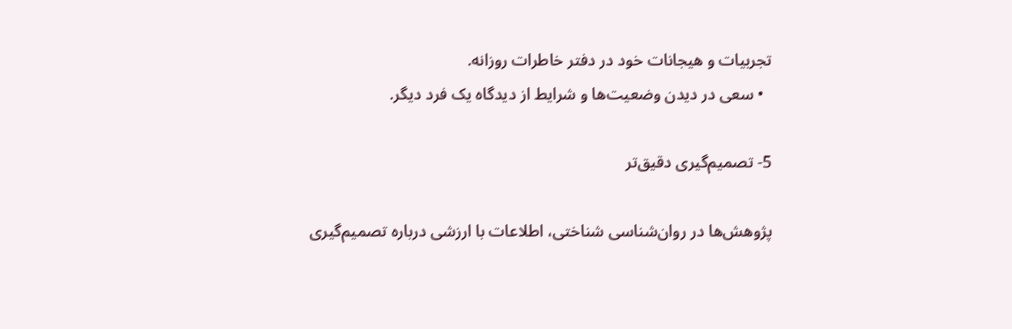تجربیات و هیجانات خود در دفتر خاطرات روزانه.
  • سعی در دیدن وضعیت‌ها و شرایط از دیدگاه یک فرد دیگر.

5- تصمیم‌گیری دقیق‌تر

پژوهش‌ها در روان‌شناسی شناختی، اطلاعات با ارزشی درباره تصمیم‌گیری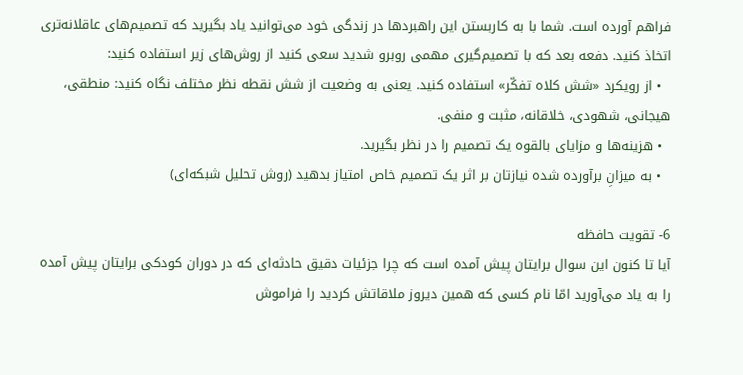فراهم آورده است. شما با به کاربستن این راهبردها در زندگی خود می‌توانید یاد بگیرید که تصمیم‌های عاقلانه‌تری اتخاذ کنید. دفعه بعد که با تصمیم‌گیری مهمی روبرو شدید سعی کنید از روش‌های زیر استفاده کنید:
  • از رویکرد «شش کلاه تفکّر» استفاده کنید. یعنی به وضعیت از شش نقطه نظر مختلف نگاه کنید: منطقی، هیجانی، شهودی، خلاقانه، مثبت و منفی.
  • هزینه‌ها و مزایای بالقوه یک تصمیم را در نظر بگیرید.
  • به میزانِ برآورده شده نیازتان بر اثر یک تصمیم خاص امتیاز بدهید (روش تحلیل شبکه‌ای)

6- تقویت حافظه
آیا تا کنون این سوال برایتان پیش آمده است که چرا جزئیات دقیق حادثه‌ای که در دوران کودکی برایتان پیش آمده را به یاد می‌آورید امّا نام کسی که همین دیروز ملاقاتش کردید را فراموش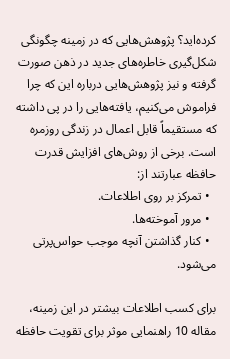کرده‌اید؟ پژوهش‌هایی که در زمینه چگونگی شکل‌گیری خاطره‌های جدید در ذهن صورت گرفته و نیز پژوهش‌هایی درباره این که چرا فراموش می‌کنیم، یافته‌هایی را در پی داشته که مستقیماً قابل اعمال در زندگی روزمره است. برخی از روش‌های افزایش قدرت حافظه عبارتند از:
  • تمرکز بر روی اطلاعات.
  • مرور آموخته‌ها.
  • کنار گذاشتن آنچه موجب حواس‌پرتی می‌شود.

برای کسب اطلاعات بیشتر در این زمینه، مقاله 10 راهنمایی موثر برای تقویت حافظه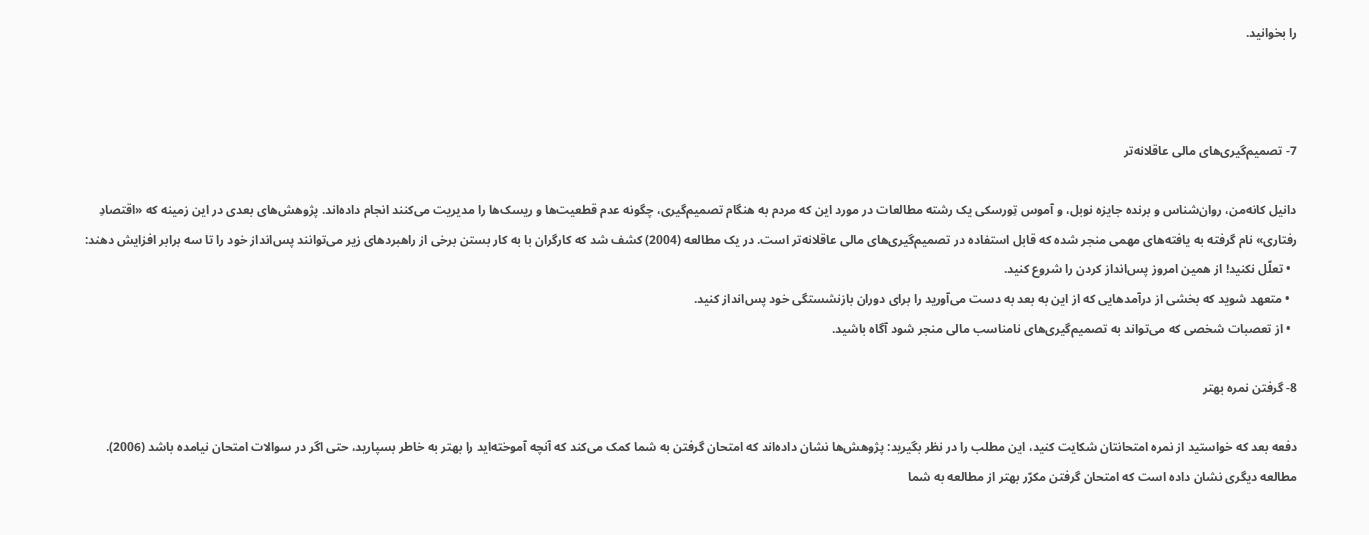را بخوانید.



7- تصمیم‌گیری‌های مالی عاقلانه‌تر

دانیل کانه‌من، روان‌شناس و برنده جایزه نوبل، و آموس تِورسکی یک رشته مطالعات در مورد این که مردم به هنگام تصمیم‌گیری، چگونه عدم قطعیت‌ها و ریسک‌ها را مدیریت می‌کنند انجام داده‌اند. پژوهش‌های بعدی در این زمینه که «اقتصادِ رفتاری» نام گرفته به یافته‌های مهمی منجر شده که قابل استفاده در تصمیم‌گیری‌های مالی عاقلانه‌تر است. در یک مطالعه (2004) کشف شد که کارگران با به کار بستن برخی از راهبردهای زیر می‌توانند پس‌انداز خود را تا سه برابر افزایش دهند:
  • تعلّل نکنید! از همین امروز پس‌انداز کردن را شروع کنید.
  • متعهد شوید که بخشی از درآمدهایی که از این به بعد به دست می‌آورید را برای دوران بازنشستگی خود پس‌انداز کنید.
  • از تعصبات شخصی که می‌تواند به تصمیم‌گیری‌های نامناسب مالی منجر شود آگاه باشید.

8- گرفتن نمره بهتر

دفعه بعد که خواستید از نمره امتحانتان شکایت کنید، این مطلب را در نظر بگیرید: پژوهش‌ها نشان داده‌اند که امتحان گرفتن به شما کمک می‌کند که آنچه آموخته‌اید را بهتر به خاطر بسپارید، حتی اگر در سوالات امتحان نیامده باشد (2006).
مطالعه دیگری نشان داده است که امتحان گرفتن مکرّر بهتر از مطالعه به شما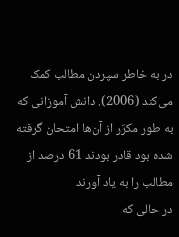در به خاطر سپردن مطالب کمک می‌کند (2006). دانش آموزانی که به طور مکرّر از آن‌ها امتحان گرفته شده بود قادر بودند 61 درصد از مطالب را به یاد آورند
در حالی که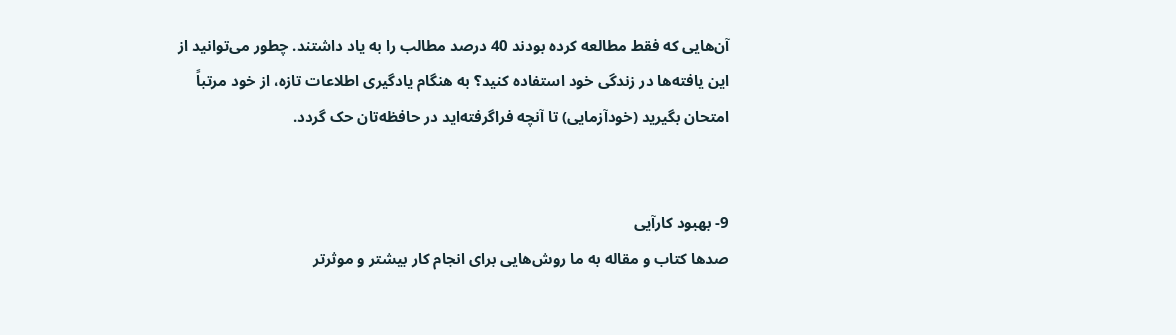آن‌هایی که فقط مطالعه کرده بودند 40 درصد مطالب را به یاد داشتند. چطور می‌توانید از این یافته‌ها در زندگی خود استفاده کنید؟ به هنگام یادگیری اطلاعات تازه، از خود مرتباً امتحان بگیرید (خودآزمایی) تا آنچه فراگرفته‌اید در حافظه‌تان حک گردد.


9- بهبود کارآیی
صدها کتاب و مقاله به ما روش‌هایی برای انجام کار بیشتر و موثرتر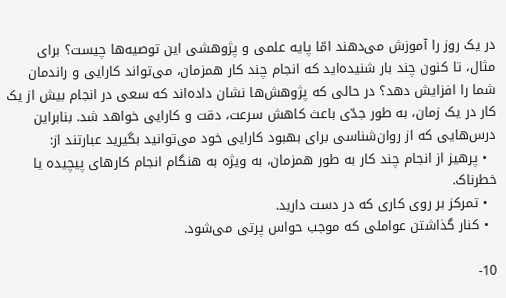در یک روز را آموزش می‌دهند امّا پایه علمی و پژوهشی این توصیه‌ها چیست؟ برای مثال، تا کنون چند بار شنیده‌اید که انجام چند کار همزمان، می‌تواند کارایی و راندمان شما را افزایش دهد؟ در حالی که پژوهش‌ها نشان داده‌اند که سعی در انجام بیش از یک کار در یک زمان، به طور جدّی باعث کاهش سرعت، دقت و کارایی خواهد شد. بنابراین درس‌هایی که از روان‌شناسی برای بهبود کارایی خود می‌توانید بگیرید عبارتند از:
  • پرهیز از انجام چند کار به طور همزمان، به ویژه به هنگام انجام کارهای پیچیده یا خطرناک.
  • تمرکز بر روی کاری که در دست دارید.
  • کنار گذاشتن عواملی که موجب حواس پرتی می‌شود.

10-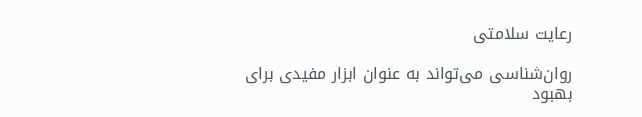رعایت سلامتی

روان‌شناسی می‌تواند به عنوان ابزار مفیدی برای بهبود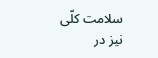سلامت کلّی نیز در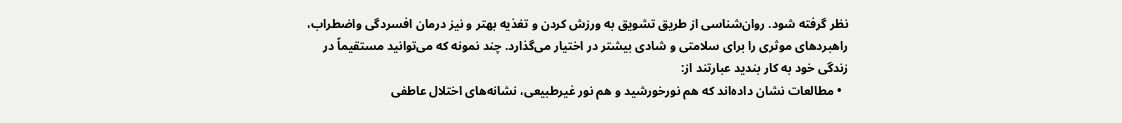نظر گرفته شود. روان‌شناسی از طریق تشویق به ورزش کردن و تغذیه بهتر و نیز درمان افسردگی واضطراب، راهبردهای موثری را برای سلامتی و شادی بیشتر در اختیار می‌گذارد. چند نمونه که می‌توانید مستقیماً در زندگی خود به کار بندید عبارتند از:
  • مطالعات نشان داده‌اند که هم نورخورشید و هم نور غیرطبیعی، نشانه‌های اختلال عاطفی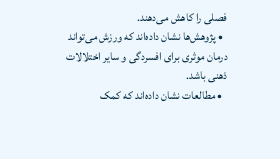فصلی را کاهش می‌دهند.
  • پژوهش‌ها نشان داده‌اند که ورزش می‌تواند درمان موثری برای افسردگی و سایر اختلالات ذهنی باشد.
  • مطالعات نشان داده‌اند که کمک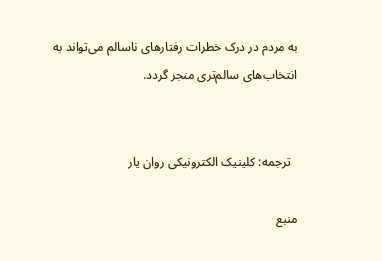به مردم در درک خطرات رفتارهای ناسالم می‌تواند به انتخاب‌های سالم‌تری منجر گردد.


  ترجمه: کلینیک الکترونیکی روان یار

منبع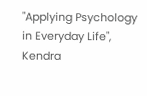"Applying Psychology in Everyday Life", Kendra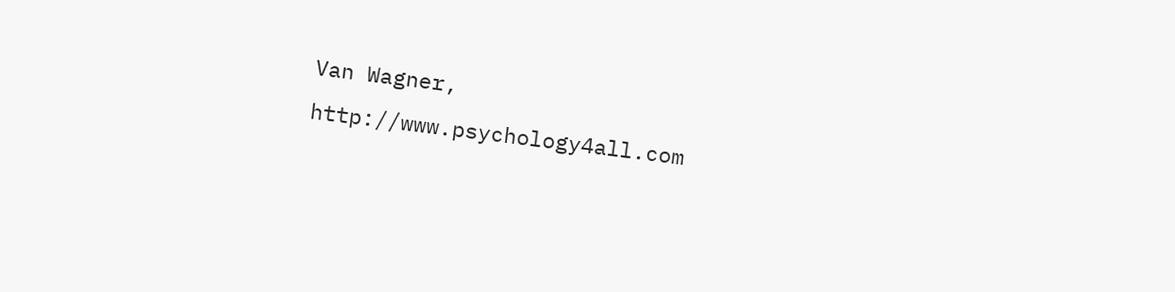Van Wagner,
http://www.psychology4all.com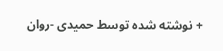+ نوشته شده توسط حمیدی -روان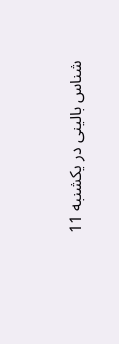شناس بالینی در یکشنبه 11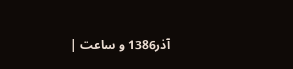آذر1386 و ساعت |